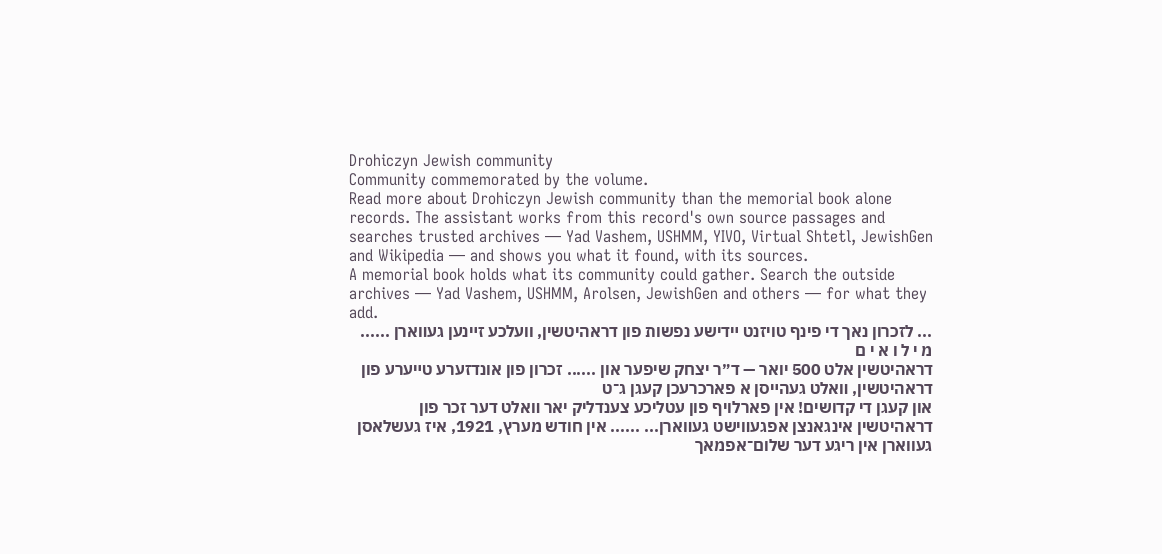Drohiczyn Jewish community
Community commemorated by the volume.
Read more about Drohiczyn Jewish community than the memorial book alone records. The assistant works from this record's own source passages and searches trusted archives — Yad Vashem, USHMM, YIVO, Virtual Shtetl, JewishGen and Wikipedia — and shows you what it found, with its sources.
A memorial book holds what its community could gather. Search the outside archives — Yad Vashem, USHMM, Arolsen, JewishGen and others — for what they add.
... לזכרון נאך די פינף טויזנט ײדישע נפשות פון דראהיטשין, וועלכע זײנען געװארן ...... מ י ל ו א י ם
דראהיטשין אלט 500 יואר — ד״ר יצחק שיפער און ...... זכרון פון אונדזערע טײערע פון דראהיטשין, װאלט געהײסן א פארכרעכן קעגן ג־ט
און קעגן די קדושים! אין פארלויף פון עטליכע צענדליק יאר װאלט דער זכר פון
דראהיטשין אינגאנצן אפגעװישט געװארן... ...... אין חודש מערץ, 1921, איז געשלאסן געווארן אין ריגע דער שלום־אפמאך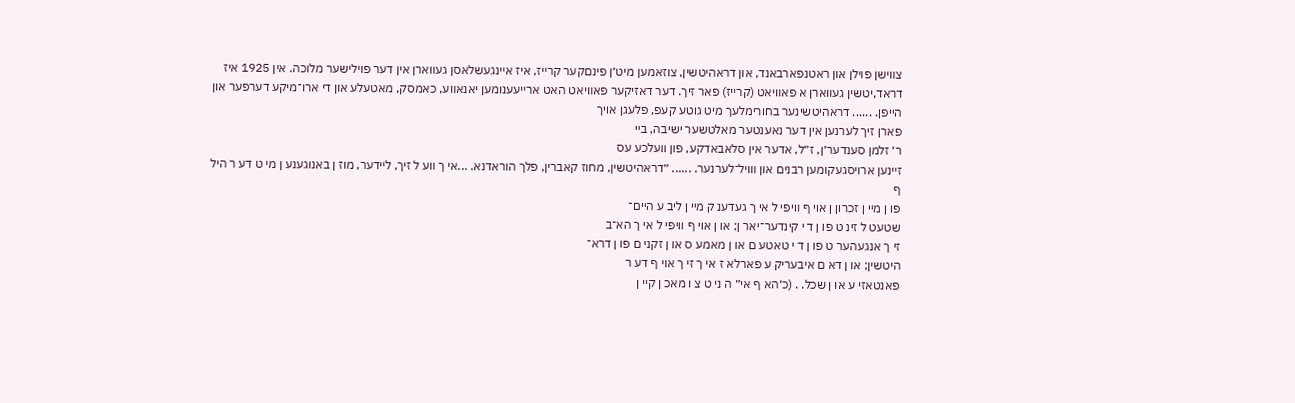צװישן פוילן און ראטנפארבאנד, און דראהיטשין, צוזאמען מיט׳ן פינםקער קרײז, איז אײנגעשלאסן געװארן אין דער פוילישער מלוכה. אין 1925 איז דראד,יטשין געװארן א פאװיאט (קרײז) פאר זיך. דער דאזיקער פאװיאט האט ארײעענומען יאנאװע, כאמסק, מאטעלע און די ארו־מיקע דערפער און הײפן. ...... דראהיטשינער בחורימלעך מיט גוטע קעפ, פלעגן אויך
פארן זיך לערנען אין דער נאענטער מאלטשער ישיבה, בײ
ר׳ זלמן סענדער׳ן, ז״ל, אדער אין סלאבאדקע, פון וועלכע עס
זײנען ארויסגעקומען רבנים און װויל־לערנער. ...... ״דראהיטשין, מחוז קאברין, פלך הוראדנא. ...אי ך װע ל זיך, לײדער, מוז ן באנוגענע ן מי ט דע ר היל ף
פו ן מײ ן זכרון ן אוי ף װיפי ל אי ך געדענ ק מײ ן ליב ע הײם־
שטעט ל זינ ט פו ן ד י קינדער־יאר ן; או ן אוי ף װיפי ל אי ך הא־ב
זי ך אנגעהער ט פו ן ד י טאטע ם או ן מאמע ס או ן זקני ם פו ן דרא־
היטשין; או ן דא ם איבעריק ע פארלא ז אי ך זי ך אוי ף דע ר
פאנטאזי ע או ן שכל. . (כ׳הא ף אי״ ה ני ט צ ו מאכ ן קײ ן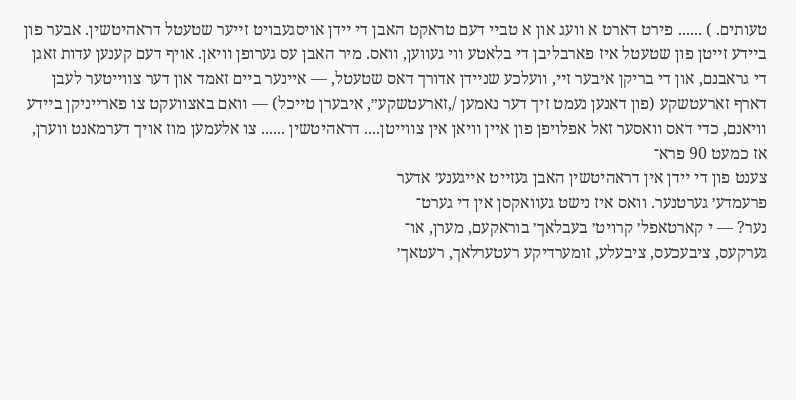טעותים. ) ...... פירט דארט א װעג און א טבײ דעם טראקט האבן די ײדן אויסגעבויט זײער שטעטל דראהיטשין. אבער פון בײדע זײטן פון שטעטל איז פארבליבן די בלאטע װי געװען, װאס. מיר האבן עס גערופן װיאן. אויף דעם קענען עדות זאגן די גראבנם, און די בריקן איבער זײ, װעלכע שנײדן אדורך דאס שטעטל, — איינער בײם זאמד און דער צװײטער לעבן דארף זארעטשקע (פון דאנען נעמט זיך דער נאמען /,זארעטשקע״, איבערן טײכל) — װאם באצװעקט צו פארײניקן בײדע װיאנם, כדי דאס װאסער זאל אפלויפן פון איין װיאן אין צװײטן.... דראהיטשין ...... צו אלעמען מוז אויך דערמאנט װערן, אז כמעט 90 פרא־
צענט פון די ײדן אין דראהיטשין האבן געזײט אײגענע׳ אדער
פרעמדע׳ גערטנער. וואס איז נישט געװאקסן אין די גערט־
נער? — י קארטאפל׳ קרויט׳ בעבלאך׳ בוראקעם, מערן, או־
גערקעס, ציבעכעס, ציבעלע, זומערדיקע רעטערלאך, רעטאך׳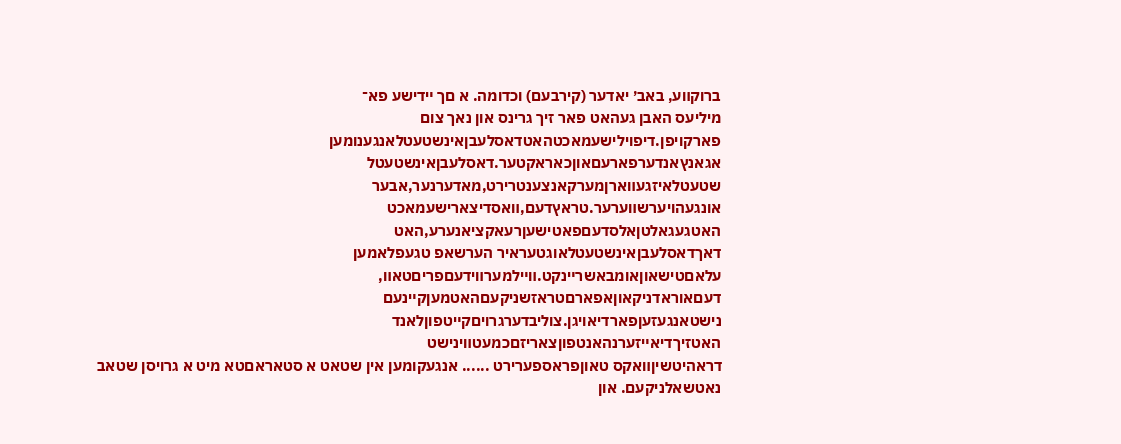ברוקװע, באב׳ יאדער (קירבעם) וכדומה. א םך ײדישע פא־
מיליעס האבן געהאט פאר זיך גרינס און נאך צום פארקויפן.דיפוילישעמאכטהאטדאסלעבןאינשטעטלאנגענומען
אגאנץאנדערפארעםאוןכאראקטער.דאסלעבןאינשטעטל
שטעטלאיזגעװארןמערקאנצענטרירט,מאדערנער,אבער
אונגעהויערשװערער.טראץדעם,װאסדיצארישעמאכט
האטגעגאלטןאלסדעםפאטישעןרעאקציאנערע,האט
דאךדאסלעבןאינשטעטלאוגטעראיר הערשאפ טגעפלאמען
עלאםטישאוןאומבאשרײנקט.װײלמערװידעםפריםטאװ,
דעםאוראדניקאוןאפארםטראזשניקעםהאטמעןקײנעם
נישטאנגעזעןפארדיאויגן.צוליבדערגרויםקײטפוןלאנד
האטזיךדיאײזערנהאנטפוןצאריזםכמעטװינישט
דראהיטשיןװאקס טאוןפראספערירט ...... אנגעקומען אין שטאט א סטאראםטא מיט א גרויסן שטאב
נאטשאלניקעם. און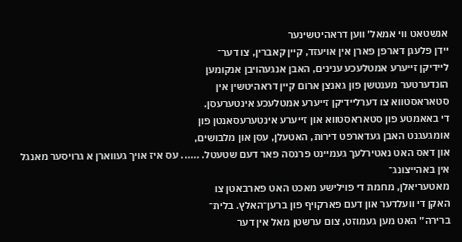אנשטאט װי אמאל׳ װען דראהיטשינער
ײדן פלעגן דארפן פארן אין אויעזד, קײן קאברין, צו דער־
לײדיקן זײערע אמטלעכע ענינים, האבן אנגעהויבן אנקומען
הונדערטער מענטשן פון גאנצן ארום קײן דראהיטשין אין
סטאראסטװא צו דערלײדיקן זײערע אמטלעכע אינטערעסן.
די באאמטע פון סטאראסטװא און זײערע אינטערעסאנטן פון
אומגעגנט האבן געדארפט דירות, האטעלן, עסן און מלבושים,
און דאס האט נאטירלעך געמײנט פרנסה פאר דעם שטעטל. ...... עס איז אויך געװארן א גרויסער מאנגל אין באהײצונג־
מאטעריאלן, מחמת די פוילישע מאכט האט פארבאטן צו
האקן די װעלדער און דעם פארקויף פון ברען־האלץ. בלית־
ברירה״ האט מען געמוזט, צום ערשטן מאל אין דער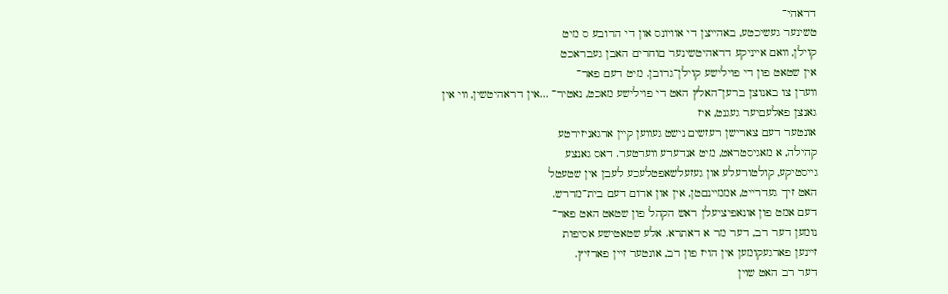דראהי־
טשינער געשיכטע, באהײצן די אוױונס און די הרובע ס מיט
קוילן, װאם אײניקע דראהיטשינער םוחרים האבן געבראכט
אין שטאט פון די פוילישע קוילן־גרובן. מיט דעם פאר־
װערן צו באנוצן ברען־האלץ האט די פוילישע מאכט, נאטיר־ ...אין דראהיטשין, װי אין גאנצן פאלעםיער געגנט, איז
אונטער דעם צארישן רעזשים נישט געװען קײן ארגאניזירטע
קהילה, א מאגיסטראט, מיט אנדערע װערטער. דאס גאנצע
גײסטיקע, קולטורעלע און געזעלשאפטלעכע לעבן אין שטעטל
האט זיך געדרײט, אממײנםטן, אין און ארום דעם בית־מדרש.
דעם אמט פון אונאפיציעלן ראש הקהל פון שטאט האט פאר־
נומען דער רב, דער מר א דאתרא. אלע שטאטישע אסיפות
זײנען פארגעקומען אין הויז פון רב, אונטער זײן פארזיץ.
דער רב האט שוין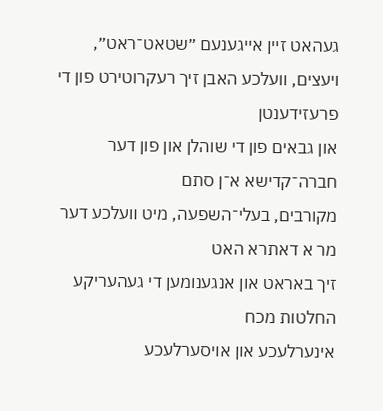געהאט זײן אײגענעם ״שטאט־ראט״,
ױעצים, װעלכע האבן זיך רעקרוטירט פון די פרעזידענטן
און גבאים פון די שוהלן און פון דער חברה־קדישא א־ן סתם
מקורבים, בעלי־השפעה, מיט װעלכע דער מר א דאתרא האט
זיך באראט און אנגענומען די געהעריקע החלטות מכח
אינערלעכע און אויסערלעכע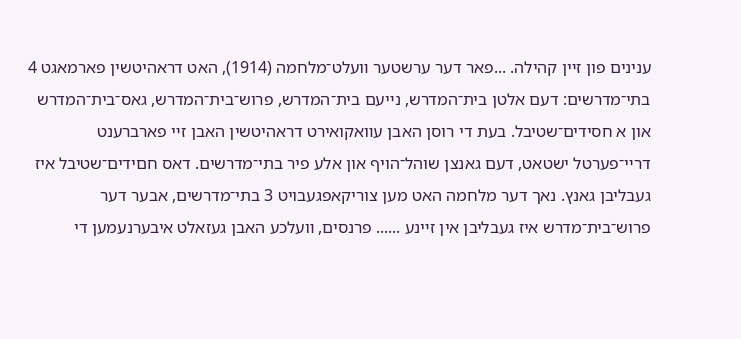ענינים פון זײן קהילה. ...פאר דער ערשטער װעלט־מלחמה (1914), האט דראהיטשין פארמאגט 4 בתי־מדרשים: דעם אלטן בית־המדרש, נײעם בית־המדרש, פרוש־בית־המדרש, גאס־בית־המדרש און א חסידים־שטיבל. בעת די רוסן האבן עװאקואירט דראהיטשין האבן זײ פארברענט דרײ־פערטל ישטאט, דעם גאנצן שוהל־הויף און אלע פיר בתי־מדרשים. דאס חםידים־שטיבל איז געבליבן גאנץ. נאך דער מלחמה האט מען צוריקאפגעבויט 3 בתי־מדרשים, אבער דער פרוש־בית־מדרש איז געבליבן אין זײנע ...... פרנסים, װעלכע האבן געזאלט איבערנעמען די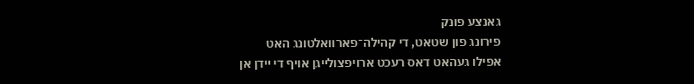גאנצע פונק
פירונג פון שטאט, די קהילה־פארװאלטונג האט
אפילו געהאט דאס רעכט ארויפצולײגן אויף די ײדן אן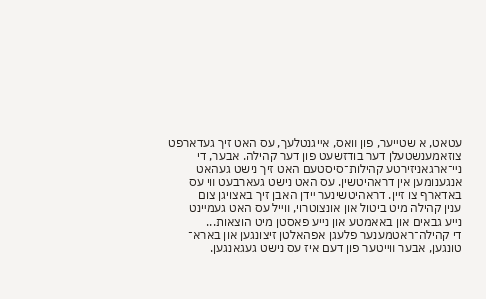עטאט, א שטײער, פון װאס, אײגנטלעך, עס האט זיך געדארפט
צוזאמענשטעלן דער בודזשעט פון דער קהילה. אבער, די
נײ־ארגאניזירטע קהילות־סיסטעם האט זיך נישט געהאט
אנגענומען אין דראהיטשין. עס האט נישט געארבעט װי עס
באדארף צו זײן. דראהיטשינער ײדן האבן זיך באצויגן צום
ענין קהילה מיט ביטול און אונצוטרוי, װײל עס האט געמײנט
נײע גבאים און באאמטע און נײע פאסטן מיט הוצאות...
די קהילה־ראטמענער פלעגן אפהאלטן זיצונגען און בארא־
טונגען, אבער װײטער פון דעם איז עס נישט געגאנגען.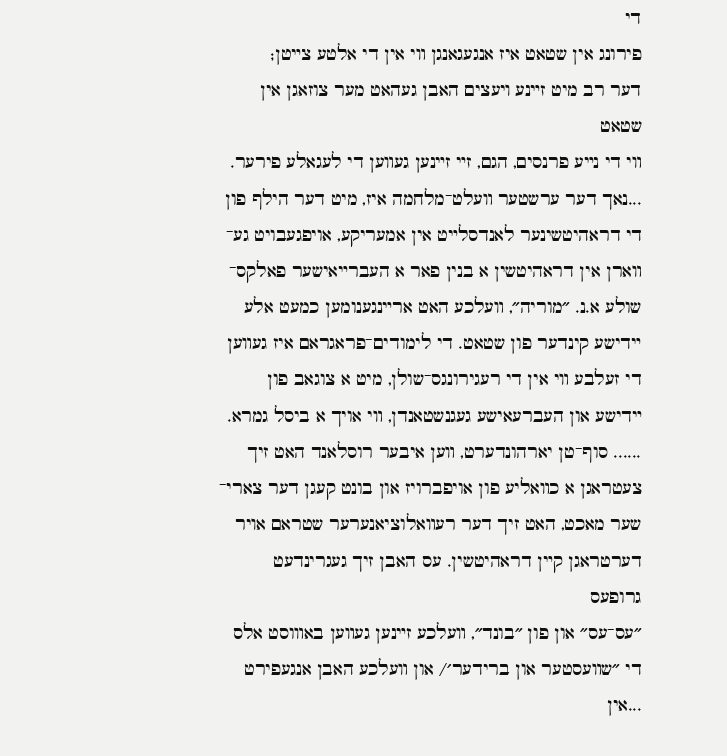די
פירונג אין שטאט איז אנגעגאנגן װי אין די אלטע צײטן;
דער רב מיט זײנע ױעצים האבן געהאט מער צוזאגן אין שטאט
װי די נײע פרנסים, הגם, זײ זײנען געװען די לעגאלע פירער. ...נאך דער ערשטער װעלט־מלחמה איז, מיט דער הילף פון
די דראהיטשינער לאנדסלײט אין אמעריקע, אויפגעבויט גע־
װארן אין דראהיטשין א בנין פאר א העברײאישער פאלקס־
שולע א.נ. ״מוריה״, װעלכע האט ארײנגענומען כמעט אלע
ײדישע קינדער פון שטאט. די לימודים־פראגראם איז געװען
די זעלבע װי אין די רעגירונגס־שולן, מיט א צוגאב פון
ײדישע און העברעאישע געגנשטאנדן, װי אויך א ביסל גמרא. ...... סוף־טן יארהונדערט, װען איבער רוסלאנד האט זיך
צעטראגן א כװאליע פון אויפברויז און בונט קעגן דער צארי־
שער מאכט, האט זיך דער רעװאלוציאנערער שטראם אױר
דערטראגן קײן דראהיטשין. עס האבן זיך געגרינדעט גרופעס
״עס־עס״ און פון ״בונד״, װעלכע זײנען געװען באװוסט אלס
די ״שװעסטער און ברידער׳/ און װעלכע האבן אנגעפירט ...אין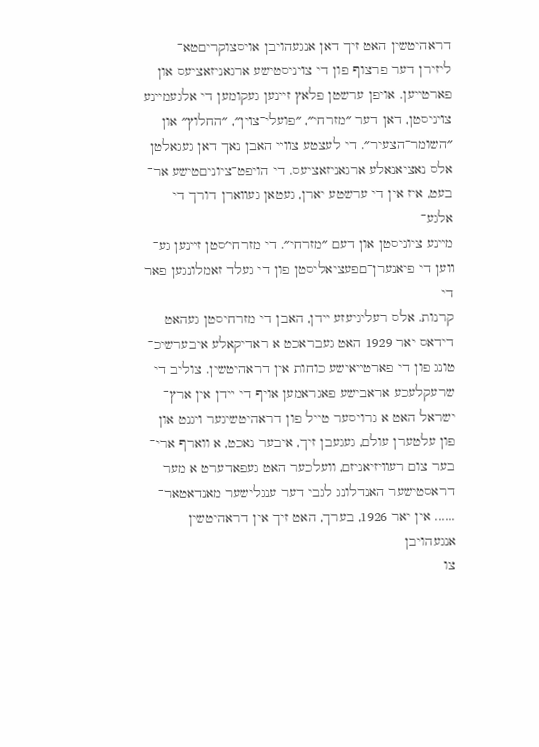דראהיטשין האט זיך דאן אנגעהויבן אויסצוקריםטא־
ליזירן דער פרצוף פון די צױניסטישע ארגאניזאציעס און
פארטײען. אויפן ערשטן פלאץ זײנען געקומען די אלגעמײנע
צױניסטן, דאן דער ״מזרחי״, ״פועלי־צױן״, ״החלוץ״ און
״השומר־הצעיר״. די לעצטע צװײ האבן נאך דאן געגאלטן
אלס נאציאנאלע ארגאניזאציעס. די הויפט־ציוניםטישע אר־
בעט, איז אין די ערשטע יארן, געטאן געװארן דורך די אלגע־
מײנע ציוניסטן און דעם ״מזרחי״. די מזרחי׳סטן זײנען גע־
װען די פיאנערן־םפעציאליסטן פון די געלד זאמלונגען פאר די
קרנות. אלס רעליגיעזע ײדן, האבן די מזרחיסטן געהאט דידאס יאר 1929 האט געבראכט א ראדיקאלע איבערשיכ־
טונג פון די פארטײאישע כוחות אין דראהיטשין. צוליב די
שרעקלעכע אראבישע פאגראמען אויף די ײדן אין ארץ־
ישראל האט א גרויסער טייל פון דראהיטשיגער ױגנט און
פון עלטערן עולם, געגעבן זיך, איבער נאכט, א ווארף ארי־
בער צום רעװיזיאניזם, וועלכער האט געפאדערט א מער
דראסטישער האנדלונג לגבי דער ענגלישער מאנדאטאר־ ...... אין יאר 1926, בערך, האט זיך אין דראהיטשין אנגעהויבן
צו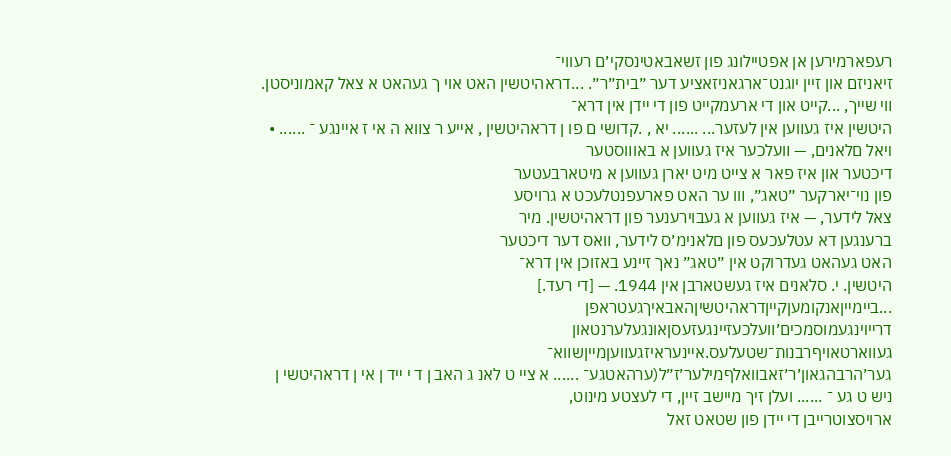רעפארמירען אן אפטיילונג פון זשאבאטינסקי׳ם רעווי־
זיאניזם און זיין יוגנט־ארגאניזאציע דער ״בית״ר״. ...דראהיטשין האט אוי ך געהאט א צאל קאמוניסטן. װי שײך, ...קײט און די ארעמקײט פון די ײדן אין דרא־
היטשין איז געװען אין לעזער... ...... יא , .קדושי ם פו ן דראהיטשין , אײע ר צװא ה אי ז אײנגע ־ ...... • ױאל םלאנים, — װעלכער איז געװען א באוװסטער
דיכטער און איז פאר א צײט מיט יארן געװען א מיטארבעטער
פון נױ־יארקער ״טאג״, װו ער האט פארעפנטלעכט א גרויסע
צאל לידער, — איז געװען א געבוירענער פון דראהיטשין. מיר
ברענגען דא עטלעכעס פון םלאנימ׳ס לידער, װאס דער דיכטער
האט געהאט געדרוקט אין ״טאג״ נאך זײנע באזוכן אין דרא־
היטשין. י. סלאנים איז געשטארבן אין 1944. — [די רעד.] ...בײמײןאנקומעןקײןדראהיטשיןהאבאיךגעטראפן
דרײױנגעמוסמכים׳װעלכעזיינגעזעסןאונגעלערנטאון
געװארטאויףרבנות־שטעלעס.אײנעראיזגעװעןמײןשװא־
גער׳הרבהגאון׳ר׳זאבװאלףמילער׳ז״ל(ערהאטגע־ ...... א צײ ט לאנ ג האב ן ד י ײד ן אי ן דראהיטשי ן ניש ט גע ־ ...... ועלן זיך מיישב זיין, די לעצטע מינוט,
ארויסצוטרײבן די ײדן פון שטאט זאל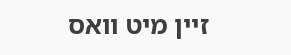זיין מיט וואס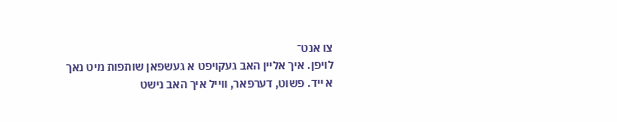צו אנט־
לויפן. איך אלײן האב געקויפט א געשפאן שותפות מיט נאך
א ײד. פשוט, דערפאר, ווייל איך האב נישט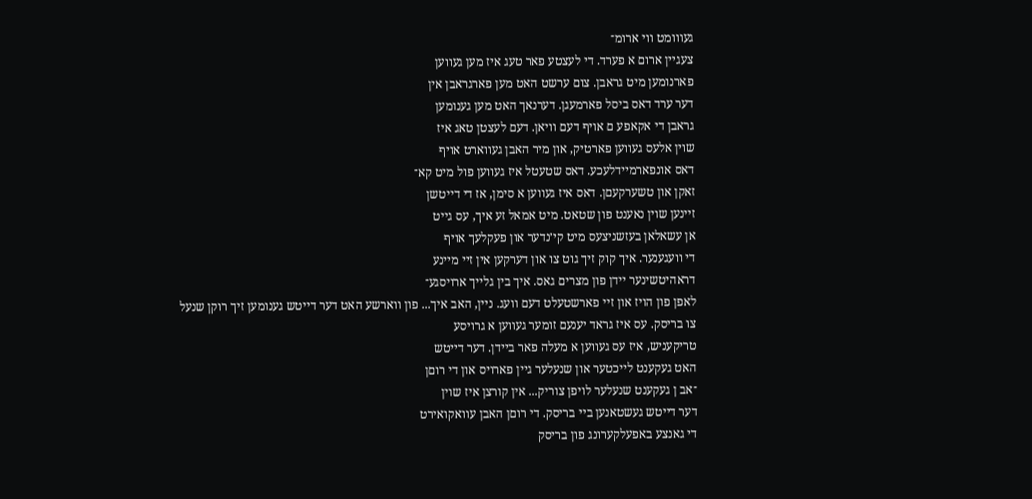געװומט װי ארומ־
צעגײן ארום א פערד. די לעצטע פאר טעג איז מען געװען
פארנומען מיט גראבן. צום ערשט האט מען פארגראבן אין
דער ערד דאס ביסל פארמעגן. דערנאך האט מען גענומען
גראבן די אקאפע ם אויף דעם װיאן. דעם לעצטן טאג איז
שוין אלעס געװען פארטיק, און מיר האבן געװארט אויף
דאס אונפארמײדלעכע. דאס שטעטל איז געװען פול מיט קא־
זאקן און טשערקעםן. דאס איז געװען א סימן, אז די דײטשן
זײנען שוין נאענט פון שטאט. מיט אמאל זע איך, עס גײט
אן עשאלאן בעזשניצעס מיט קי׳נדער און פעקלעך אויף
די װעגענער. איך קוק זיך גוט צו און דערקען אין זײ מײנע
דראהיטשינער ײדן פון מצרים גאס. איך בין גלײך ארויסגע־
לאפן פון הויז און זײ פארשטעלט דעם װעג. נײן, האב איך... פון װארשע האט דער דײטש גענומען זיך רוקן שנעל
צו בריסק. עס איז גראד יענעם זומער געװען א גרויסע
טריקעניש, איז עס געװען א מעלה פאר בײדן. דער דײטש
האט געקענט לײכטער און שנעלער גײן פארױס און די רוםן
־אב ן געקענט שנעלער לויפן צוריק... אין קורצן איז שױן
דער דײטש געשטאנען בײ בריסק. די רוםן האבן עװאקואירט
די גאנצע באפעלקערונג פון בריסק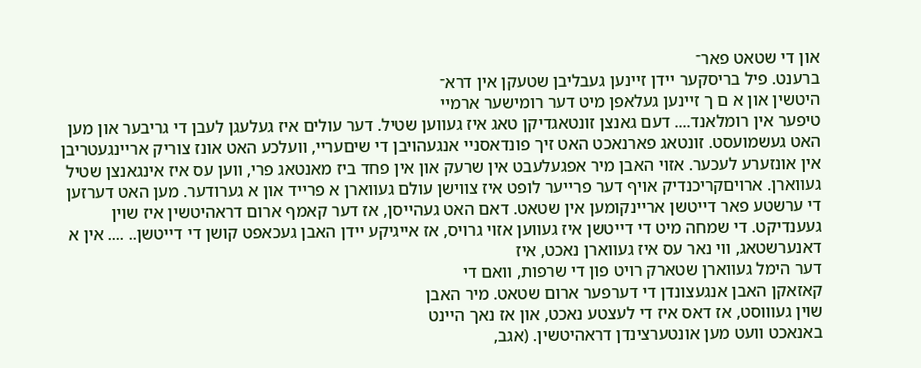און די שטאט פאר־
ברענט. פיל בריסקער ײדן זײנען געבליבן שטעקן אין דרא־
היטשין און א ם ך זײנען געלאפן מיט דער רומישער ארמײ
טיפער אין רומלאנד.... דעם גאנצן זונטאגדיקן טאג איז געװען שטיל. דער עולים איז געלעגן לעבן די גריבער און מען האט געשמועסט. זונטאג פארנאכט האט זיך פונדאסניי אנגעהויבן די שיםעריי, װעלכע האט אונז צוריק ארײנגעטריבן אין אונזערע לעכער. אזוי האבן מיר אפגעלעבט אין שרעק און אין פחד ביז מאנטאג פרי, װען עס איז אינגאנצן שטיל געװארן. ארויםקריכנדיק אויף דער פרײער לופט איז צװישן עולם געװארן א פרײד און א גערודער. מען האט דערזען די ערשטע פאר דײטשן ארײנקומען אין שטאט. דאם האט געהײסן, אז דער קאמף ארום דראהיטשין איז שוין געענדיקט. די שמחה מיט די דײטשן איז געװען אזוי גרויס, אז אייגיקע יידן האבן געכאפט קושן די דײטשן.. .... אין א דאנערשטאג, װי נאר עס איז געװארן נאכט, איז
דער הימל געװארן שטארק רויט פון די שרפות, װאם די
קאזאקן האבן אנגעצונדן די דערפער ארום שטאט. מיר האבן
שוין געװוסט, אז דאס איז די לעצטע נאכט, און אז נאך הײנט
באנאכט װעט מען אונטערצינדן דראהיטשין. (אגב,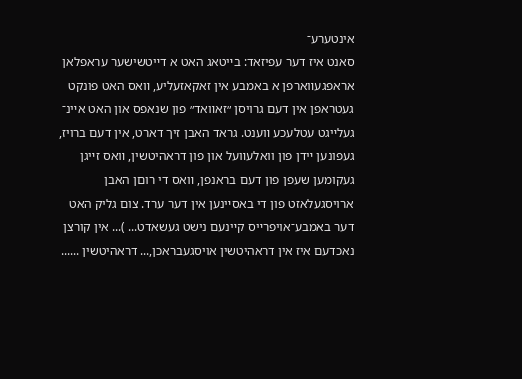אינטערע־
סאנט איז דער עפיזאד: בײטאג האט א דײטשישער עראפלאן
אראפגעװארפן א באמבע אין זאקאזעליע, װאס האט פונקט
געטראפן אין דעם גרויסן ״זאװאד״ פון שנאפס און האט אײנ־
געלײגט עטלעכע װענט. גראד האבן זיך דארט, אין דעם ברויז,
געפונען ײדן פון וואלעװעל און פון דראהיטשין, װאס זײגן
געקומען שעפן פון דעם בראנפן, װאס די רוםן האבן
ארויסגעלאזט פון די באסײנען אין דער ערד. צום גליק האט
דער באמבע־אויפרײס קײנעם נישט געשאדט... )... אין קורצן נאכדעם איז אין דראהיטשין אויסגעבראכן,... דראהיטשין ......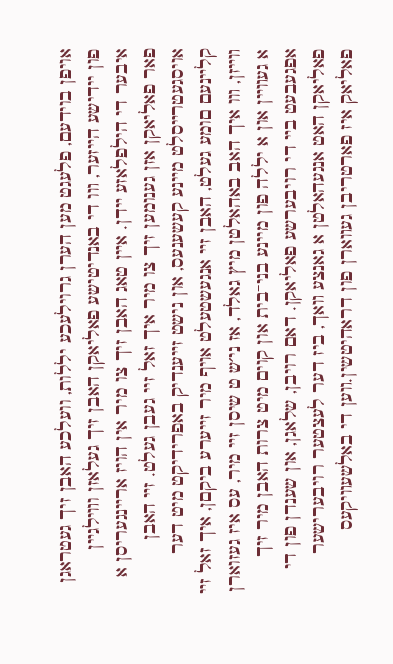אויפן בוידעם, פלעגט מען הערן גרוילעכע יללות, וועלכע האבן זיך געטראגן פון יידישע הײזער, װו די באנדיטישע פאליאקן האבן זיך געלאזן וװילגײן איבער די הילפלאזע ײדן. אײן טאג האבן זיך צו מיר אין הויז ארײנגעריסן א פאר פאליאקן אזן גענומען זיך צו מיר איך זאל זיי געבן געלט. זײ האבן אויסגעטרײסלט מײנע קעשענעס, און נישט זײענדיק באפרידיקט מיט דער קלײנעם םומע געלט, האבן זײ אנגעשטעלט אױף מיר זײערע ביקםן, איך זאל זײ װײזן, װו איך האב באהאלטן מיץ גאלד, אז ני׳ש ט שיסן זײ מיר, עס איז געזוארן א געװײן און א יללה פון מיינע בני־בית און קוים מיט צרות האבן מיר זיך אפגעבעט בײ די רויבערשע פאליאקן. דאם רויבן, שלאגן, און שענדן פון די פאליאקן האט אנגעהאלטן א גאנצע װאך, ביז דער לעצטער רויבערישער פאליאק איז פארטריבן געװארן פון דראהיטשין.װען די באלשעװיקעס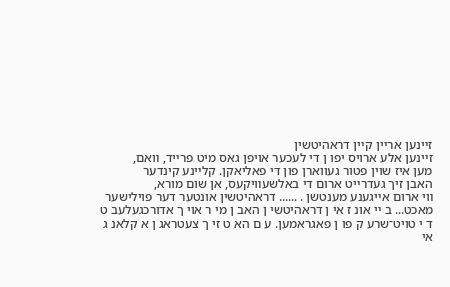זײנען ארײן קײן דראהיטשין
זײנען אלע ארויס יפו ן די לעכער אויפן גאס מיט פרײד, װאם,
מען איז שוין פטור געווארן פון די פאליאקן. קלײנע קינדער
האבן זיך געדרײט ארום די באלשעװיקעס, אן שום מורא,
װי ארום אײגענע מענטשן . ...... דראהיטשין אונטער דער פוילישער מאכט... ב ײ אונ ז אי ן דראהיטשי ן האב ן מי ר אוי ך אדורכגעלעב ט
ד י טויט־שרע ק פו ן פאגראמען. ע ם הא ט זי ך צעטראג ן א קלאנ ג
אי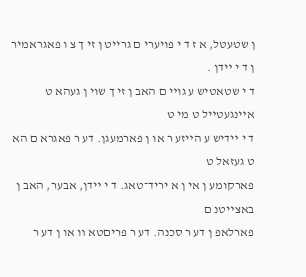ן שטעטל, א ז ד י פויערי ם גרייט ן זי ך צ ו פאגראמיר ן ד י ײדן .
ד י שטאטיש ע גוײ ם האב ן זי ך שוי ן געהא ט אײנגעטײל ט מי ט
ד י ײדיש ע הײזע ר או ן פארמעגן. דע ר פאגרא ם הא ט געזאל ט
פארקומע ן אי ן א יריד־טאג. ד י ײדן, אבער, האב ן באצײטנ ם
פארלאפ ן דע ר סכנה. דע ר פריםטא װ או ן דע ר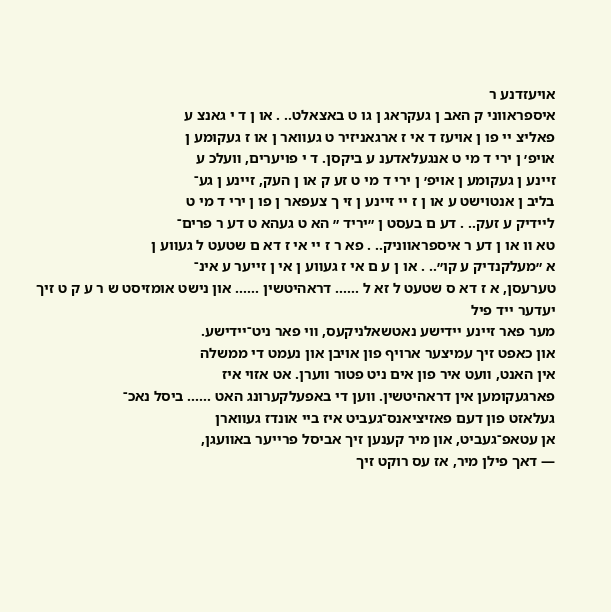אויעזדנע ר
איספראװני ק האב ן געקראג ן גו ט באצאלט.. . או ן ד י גאנצ ע
פאליצ ײ פו ן אויעז ד אי ז ארגאניזיר ט געװאר ן או ז געקומע ן
אויפ׳ ן ירי ד מי ט אנגעלאדענ ע ביקסן. ד י פויערים, װעלכ ע
זײנע ן געקומע ן אויפ׳ ן ירי ד מי ט זע ק או ן העק, זײנע ן גע־
בליב ן אנטוישט ע או ן ז ײ זײנע ן זי ך צעפאר ן פו ן ירי ד מי ט
לײדיק ע זעק.. . דע ם בעסט ן ״יריד ״ הא ט געהא ט דע ר פרים־
טא װ או ן דע ר איספראװניק.. . פא ר ז ײ אי ז דא ם שטעט ל געװע ן
א ״מעלקנדיק ע קו״.. . או ן ע ם אי ז געװע ן אי ן זײער ע אינ־
טערעסן, א ז דא ס שטעט ל זא ל ...... דראהיטשין ...... און נישט אומזיסט ש ר ע ק ט זיך יעדער ײד פיל
מער פאר זײנע ײדישע נאטשאלניקעס, װי פאר ניט־ײדישע.
און כאפט זיך עמיצער ארויף פון אויבן און נעמט די ממשלה
אין האנט, װעט איר פון אים ניט פטור װערן. אט אזוי איז
פארגעקומען אין דראהיטשין. װען די באפעלקערונג האט ...... ביסל נאכ־
געלאזט פון דעם פאזיציאנס־געביט איז ביי אונדז געװארן
אן עטאפ־געביט, און מיר קענען זיך אביסל פרײער באװעגן,
— דאך פילן מיר, אז עס רוקט זיך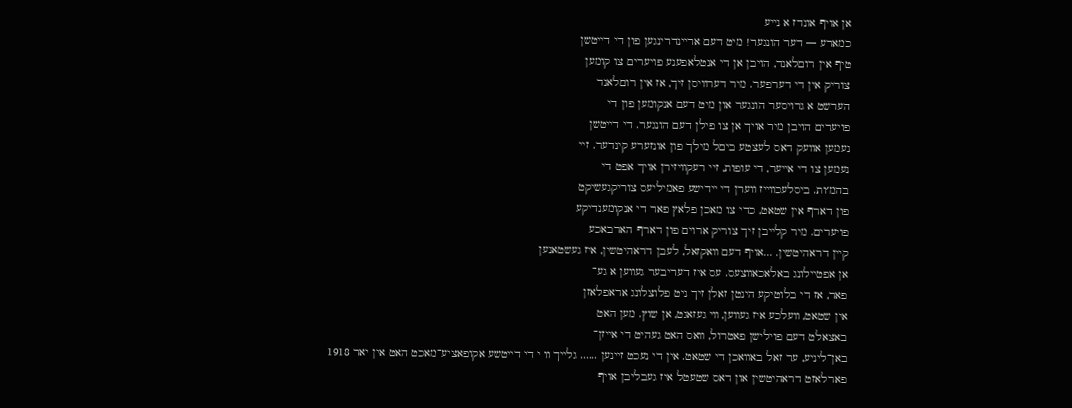אן אויף אונדז א נײע
כמארע — דער הונגער! מיט דעם ארײנדרינגען פון די דײטשן
טיף אין רוםלאנד, הויבן אן די אנטלאפענע פויערים צו קומען
צוריק אין די דערפער. מיר דערװיסן זיך, אז אין רוםלאנד
הערשט א גרויסער הונגער און מיט דעם אנקומען פון די
פויערים הויבן מיר אויך אן צו פילן דעם הונגער. די דײטשן
נעמען אוועק דאס לעצטע ביםל מילך פון אונזערע קינדער. זיי
נעמען צו די אײער, די עופות, זיי רעקװיזירן אויך אפט די
בהמ׳ות. ביסלעכװײז װערן די ײדישע פאמיליעס צוריקגעשיקט
פון דארף אין שטאט, כדי צו מאכן פלאץ פאר די אנקומענדיקע
פויערים. מיר קלײבן זיך צוריק ארוים פון דארף הארבאכע
קײן דראהיטשין. ...אויף דעם װאקזאל, לעבן דראהיטשין, איז געשטאנען
אן אפטײלונג באלאכאװצעס. עס איז דעריבער געװען א גע־
פאר, אז די בלוטיקע הינטן זאלן זיך ניט פלוצלונג אראפלאזן
אין שטאט, װעלכע איז געװען, װי געזאגט, אן שוץ. מען האט
באצאלט דעם פוילישן פאטרול, װאס האט געהיט די אײזן־
באן־ליניע, ער זאל באװאכן די שטאט. אין די נעכט זײנען ...... גלײך װ י די דײטשע אקופאציע־מאכט האט אין יאר 1918
פארלאזט דראהיטשין און דאס שטעטל איז געבליבן אויף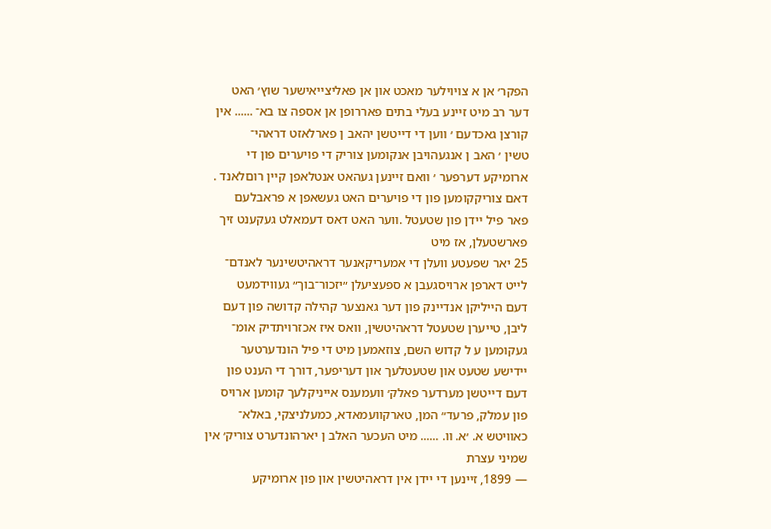הפקר׳ אן א צױוילער מאכט און אן פאליצײאישער שוץ׳ האט
דער רב מיט זײנע בעלי בתים פאררופן אן אספה צו בא־ ...... אין קורצן גאכדעם ׳ װען די דײטשן יהאב ן פארלאזט דראהי־
טשין ׳ האב ן אנגעהויבן אנקומען צוריק די פויערים פון די
ארומיקע דערפער ׳ װאם זײנען געהאט אנטלאפן קײן רוםלאנד .
דאם צוריקקומען פון די פויערים האט געשאפן א פראבלעם
פאר פיל ײדן פון שטעטל .װער האט דאס דעמאלט געקענט זיך פארשטעלן, אז מיט
25 יאר שפעטע װעלן די אמעריקאנער דראהיטשינער לאנדם־
לײט דארפן ארויסגעבן א ספעציעלן ״יזכור־בוך״ געװידמעט
דעם הײליקן אנדײנק פון דער גאנצער קהילה קדושה פון דעם
ליבן, טײערן שטעטל דראהיטשין, װאס איז אכזרױתדיק אומ־
געקומען ע ל קדוש השם, צוזאמען מיט די פיל הונדערטער
ײדישע שטעט און שטעטלעך און דעריפער, דורך די הענט פון
דעם דײטשן מערדער פאלק׳ װעמענס אייניקלעך קומען ארויס
פון עמלק, פרעד״ המן, טארקװעמאדא, כמעלניצקי, באלא־
כאװיטש א. ׳א. װ. ...... מיט העכער האלב ן יארהונדערט צוריק׳ אין שמיני עצרת
— 1899, זײנען די יידן אין דראהיטשין און פון ארומיקע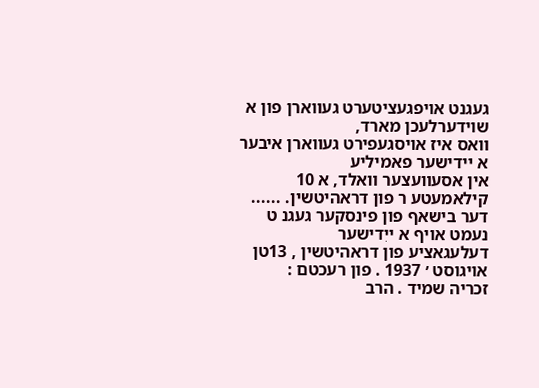געגנט אויפגעציטערט געװארן פון א שוידערלעכן מארד,
װאס איז אויסגעפירט געװארן איבער א ײדישער פאמיליע
אין אסעװעצער װאלד, א 10 קילאמעטע ר פון דראהיטשין. ...... דער בישאף פון פינסקער געגנ ט נעמט אויף א ייִדישער
דעלעגאציע פון דראהיטשין , 13טן אויגוסט ׳ 1937 . פון רעכטם :
זכריה שמיד . הרב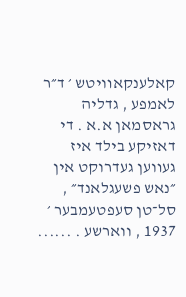קאלענקאװיטש ׳ ד״ר לאמפע , גדליה
גראסמאן א.א . די דאזיקע בילד איז געװען געדרוקט אין
״נאש פשעגלאנד״ , סל־טן סעפטעמבער ׳ 1937 , ווארשע . ......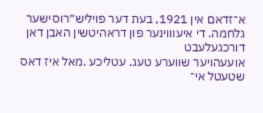א־זדאם אין 1921, בעת דער פויליש״רוסישער
גלחמה. די איעװוינער פון דראהיטשין האבן דאן דורכגעלעבט
אועעהויער שווערע טעג. עטליכע .מאל איז דאס שטעטל אי־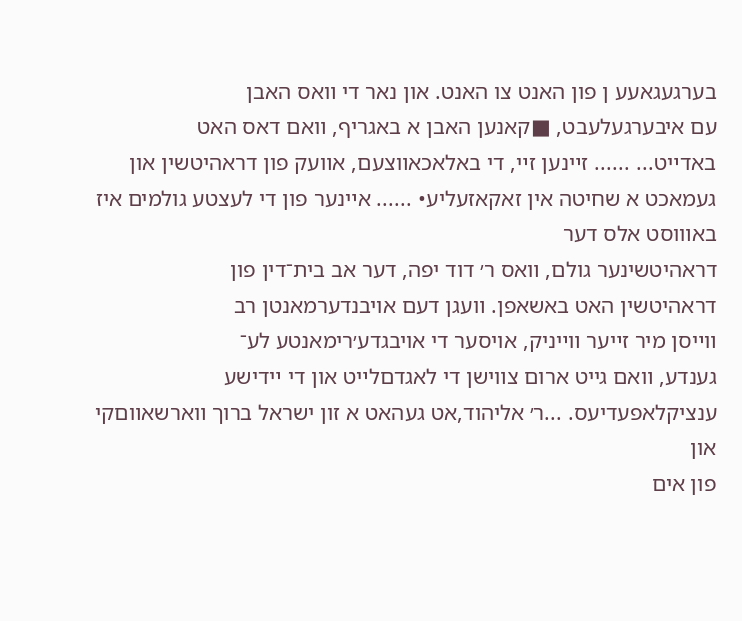בערגעגאעע ן פון האנט צו האנט. און נאר די װאס האבן
עם איבערגעלעבט, ■קאנען האבן א באגריף, װאם דאס האט
באדײט... ...... זײנען זײ, די באלאכאװצעם, אװעק פון דראהיטשין און
געמאכט א שחיטה אין זאקאזעליע• ...... אײנער פון די לעצטע גולמים איז באװוסט אלס דער
דראהיטשינער גולם, װאס ר׳ דוד יפה, דער אב בית־דין פון
דראהיטשין האט באשאפן. װעגן דעם אויבנדערמאנטן רב
װײסן מיר זײער װײניק, אויסער די אויבגדע׳רימאנטע לע־
גענדע, װאם גייט ארום צװישן די לאגדםלײט און די ײדישע
ענציקלאפעדיעס. ...ר׳ אליהוד,אט געהאט א זון ישראל ברוך װארשאװםקי און
פון אים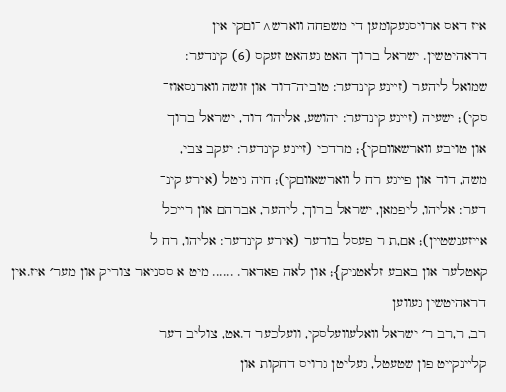איז דאס ארויסגעקומען די משפחה װארש^־וםקי אין
דראהיטשין. ישראל ברוך האט געהאט זעקס (6) קינדער:
שמואל ליהער (זײנע קינדער: טוביה־דוד און זושה װארנסאוז־
סקי); ישעיה (זײנע קינדער: יהושע, אליהו׳ דוד, ישראל ברוך
און טויבע װארשאװםקי}; מרדכי (זײנע קינדער: יעקב צבי,
משה, דוד און פײגע רח ל װארשאװםקי); חיה גיטל (אירע קינ־
דער: אליהו, ליפמאן, ישראל ברוך, ליהער, אברהם און רײכל
אײזענשטײן); אם,ת ר פעסל בודער (אירע קינדער: אליהו, רח ל
קאטלער און באבע זלאטניק}; און לאה פאדאר. ...... מיט א ססניאר צוריק און מער׳ איז.אין דראהיטשין געװען
רב, ר,רב ר׳ ישראל װאלעװעלסקי, וועלכער ד.אט, צוליב דער
קלײנקײט פון שטעטל, געליטן גרויס דחקות און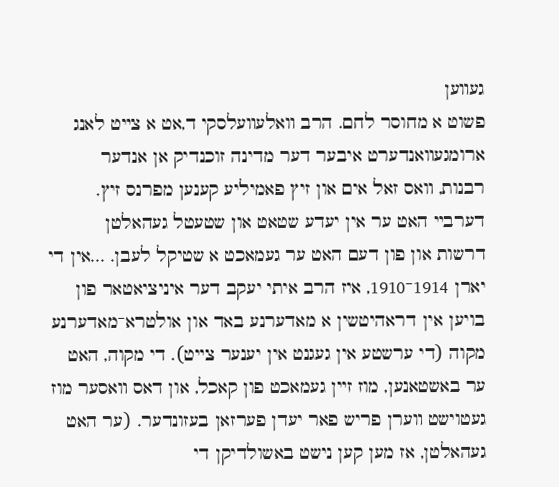געװען
פשוט א מחוסר לחם. הרב װאלעװעלסקי ד,אט א צײט לאנג
ארומגעװאנדערט איבער דער מדינה זוכנדיק אן אנדער
רבנות, װאס זאל אים און זיץ פאמיליע קענען מפרנס זיץ.
דערבײ האט ער אין יעדע שטאט און שטעטל געהאלטן
דרשות און פון דעם האט ער געמאכט א שטיקל לעבן. ...אין די יארן 1914־1910, איז הרב איתי יעקב דער איניציאטאר פון בויען אין דראהיטשין א מאדערנע באד און אולטרא־מאדערנע מקוה (די ערשטע אין געגנט אין יענער צײט). די מקוה, האט ער באשטאנען, מוז זײן געמאכט פון קאכל, און דאס װאסער מוז געטוישט װערן פריש פאר יעדן פערזאן בעזונדער. (ער האט געהאלטן, אז מען קען נישט באשולדיקן די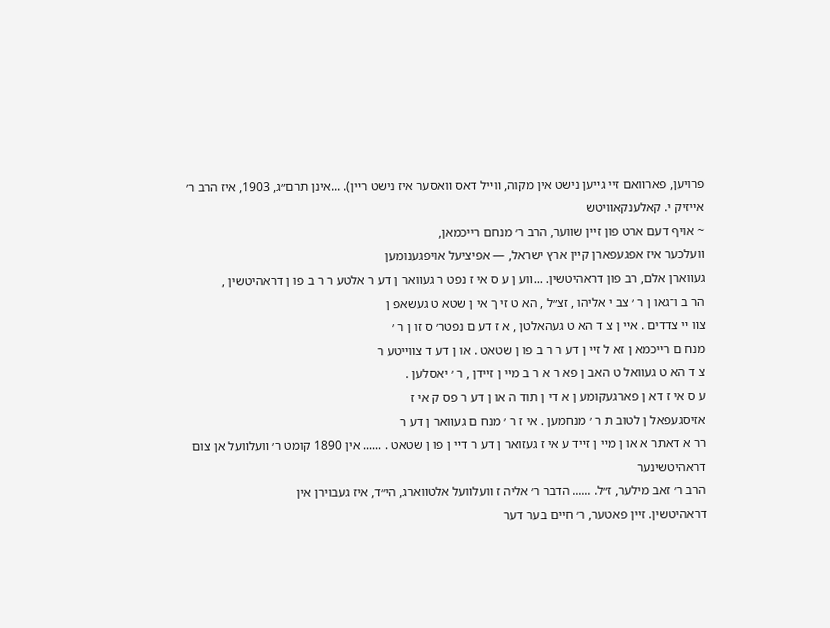פרויען, פארװאם זיי גײען נישט אין מקוה, װײל דאס װאסער איז נישט רײן). ...אינן תרם״ג, 1903, איז הרב ר׳ אײזיק י. קאלענקאװיטש
~ אויף דעם ארט פון זײן שװער, הרב ר׳ מנחם רייכמאן,
װעלכער איז אפגעפארן קײן ארץ ישראל, — אפיציעל אויפגענומען
געװארן אלם, רב פון דראהיטשין. ...װע ן ע ס אי ז נפט ר געװאר ן דע ר אלטע ר ר ב פו ן דראהיטשין ,
הר ב ו־גאו ן ר ׳ צב י אליהו , זצ״ל , הא ט זי ך אי ן שטא ט געשאפ ן
צװ ײ צדדים . אײ ן צ ד הא ט געהאלטן , א ז דע ם נפטר׳ ס זו ן ר ׳
מנח ם רײכמא ן זא ל זײ ן דע ר ר ב פו ן שטאט . או ן דע ד צװײטע ר
צ ד הא ט געװאל ט האב ן פא ר א ר ב מײ ן זײדן , ר ׳ יאסלען .
ע ס אי ז דא ן פארגעקומע ן א די ן תוד ה או ן דע ר פס ק אי ז
אזיסגעפאל ן לטוב ת ר ׳ מנחמען . אי ז ר ׳ מנח ם געװאר ן דע ר
רר א דאתר א או ן מײ ן זײד ע אי ז געזואר ן דע ר דײ ן פו ן שטאט . ...... אין 1890 קומט ר׳ װעלװעל אן צום דראהיטשינער
הרב ר׳ זאב מילער, ז״ל. ...... הדבר ר׳ אליה ז װעלװעל אלטװארג, הי״ד, איז געבוירן אין
דראהיטשין. זײן פאטער, ר׳ חײם בער דער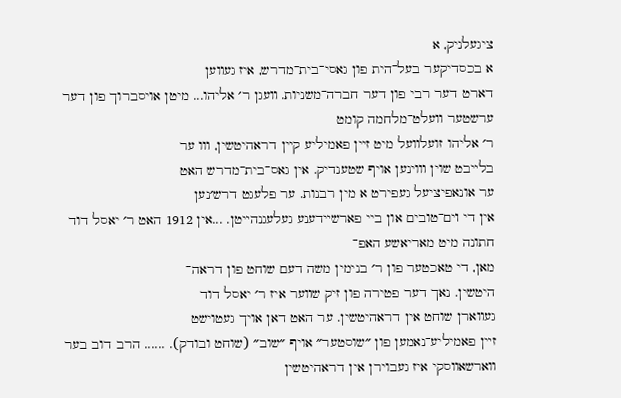ציגעלניק, א
א בכסדיקער בעל־הית פון גאסי־בית־מדרש, איז געװען
דארט דער רבי פון דער חברה־משניות. װעגן ר׳ אליהו... מיטן אויסברוך פון דער ערשטער װעלט־מלחמה קומט
ר׳ אליהו זועלװעל מיט זײן פאמיליע קײן דראהיטשין, װו ער
בלײבט שוין װוינען אויף שטענדיק. אין גאס־בית־מדרש האט
ער אונאפיציעל געפירט א מין רבנות. ער פלעגט דרש׳נען
אין די ױם־טובים און ביי פארשײדענע געלעגנהײטן. ...אין 1912 האט ר׳ יאסל דוד חתונה מיט מאריאשע האפ־
מאן, די טאכטער פון ר׳ בנימין משה דעם שוחט פון דראה־
היטשין. נאך דער פטירה פון זיק שװער איז ר׳ יאסל דוד
געװארן שוחט אין דראהיטשין. ער האט דאן אויך געטוישט
זײן פאמיליע־נאמען פון ״שוסטער״ אויף ״שוב״ (שוחט ובודק). ...... הרב דוב בער װארשאװסקי איז געבוירן אין דראהיטשין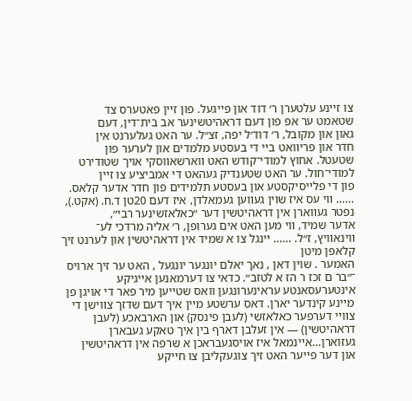צו זײנע עלטערן ר׳ דוד און פײגעל. פון זײן פאטערס צד
שטאמט ער אפ פון דעם דראהיטשינער אב בית־דין, דעם
גאון און מקובל, ר׳ דוד׳ל יפה, זצ״ל. ער האט געלערנט אין
חדר און פריװאט בײ די בעסטע מלמדים און לערער פון
שטעטל. אחוץ למודי־קודש האט װארשאװסקי אויך שטודירט
למודי־חול. ער האט שטענדיק געהאט די אמביציע צו זײן
פון די פלײסיקסטע און בעסטע תלמידים פון חדר אדער קלאס. ...... װי עס איז שוין געװען געמאלדן, איז דעם 20טן ד.ח. (אקט.),
נפטר געװארן אין דראהיטשין דער ״כאלאזשינער רבי״,
אדער שמיד, װי מען האט אים גערופן, ר׳ אליה מרדכי לע־
װינאװיץ, ז״ל. ...... ײנגל צו א שמיד אין דראהיטשין און לערנט זיך קלאפן מיטן
האמער . שוין דאן , נאך יאלם יונגער יונגעל , האט ער זיך ארויס ־״בר ם זכז ר הז א לטזב״. כדאי צו דערמאנען אײגיקע אינטערעסאנטע עראינערונגען וואס שטײען מיר פאר די אויגן פן מײנע קינדער יארן. דאס ערשטע מײן איך דעם שדזך צװישן די צװײ דערפער כאלאזשי (לעבן פינסק) און הארבאכע (לעבן דראהיטשין) — אין זעלבן דארף בין איך טאקע געבארן געזוארן...אײנמאל איז אויסגעבראכן א שרפה אין דראהיטשין
און דער פײער האט זיך צוגעקליבן צו חײקע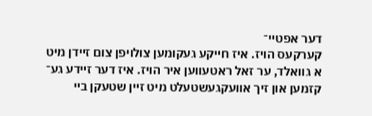דער אפטײ־
קערקעס הויז. איז חײקע געקומען צולויפן צום זײדן מיט
א גװאלד, ער זאל ראטעװען איר הויז. איז דער זײדע גע־
קזמען און זיך אװעקגעשטעלט מיט זײן שטעקן בײ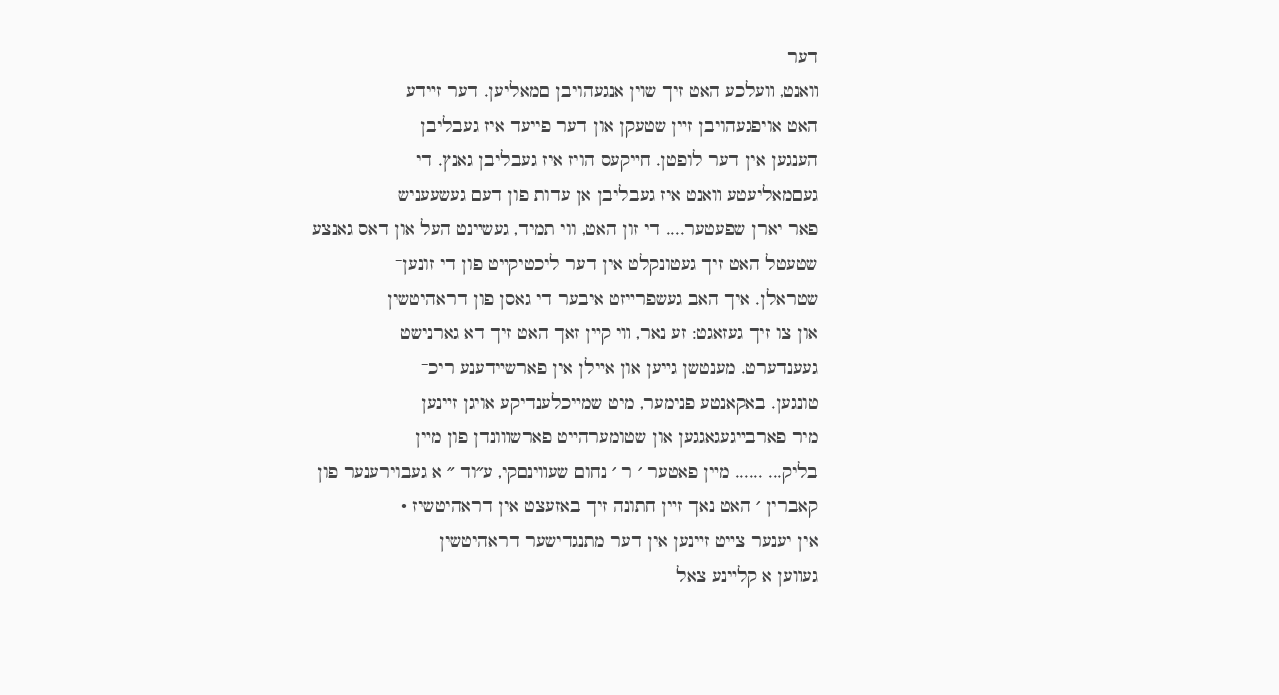דער
װאנט, װעלכע האט זיך שױן אנגעהויבן םמאליען. דער זײדע
האט אויפגעהויבן זײן שטעקן און דער פייעד איז געבליבן
הענגען אין דער לופטן. חײקעס הויז איז געבליבן גאנץ. די
געםמאליעטע װאנט איז געבליבן אן עדות פון דעם געשעעניש
פאר יארן שפעטער.... די זון האט, ווי תמיד, געשײנט העל און דאס גאנצע
שטעטל האט זיך געטונקלט אין דער ליכטיקײט פון די זונען־
שטראלן. איך האב געשפרײזט איבער די גאסן פון דראהיטשין
און צו זיך געזאגט: זע נאר, װי קײן זאך האט זיך דא גארנישט
געענדערט. מענטשן גײען און אײלן אין פארשײדענע ריכ־
טונגען. באקאנטע פנימער, מיט שמײכלענדיקע אויגן זײנען
מיר פארבײגעגאגגען און שטומערהײט פארשװונדן פון מײן
בליק... ...... מײן פאטער ׳ ר ׳ נחום שעװינםקי, ע״וד ״ א געבוירענער פון
קאברין ׳ האט נאך זײן חתונה זיך באזעצט אין דראהיטשיז •
אין יענער צײט זײנען אין דער מתנגדישער דראהיטשין
געװען א קלײנע צאל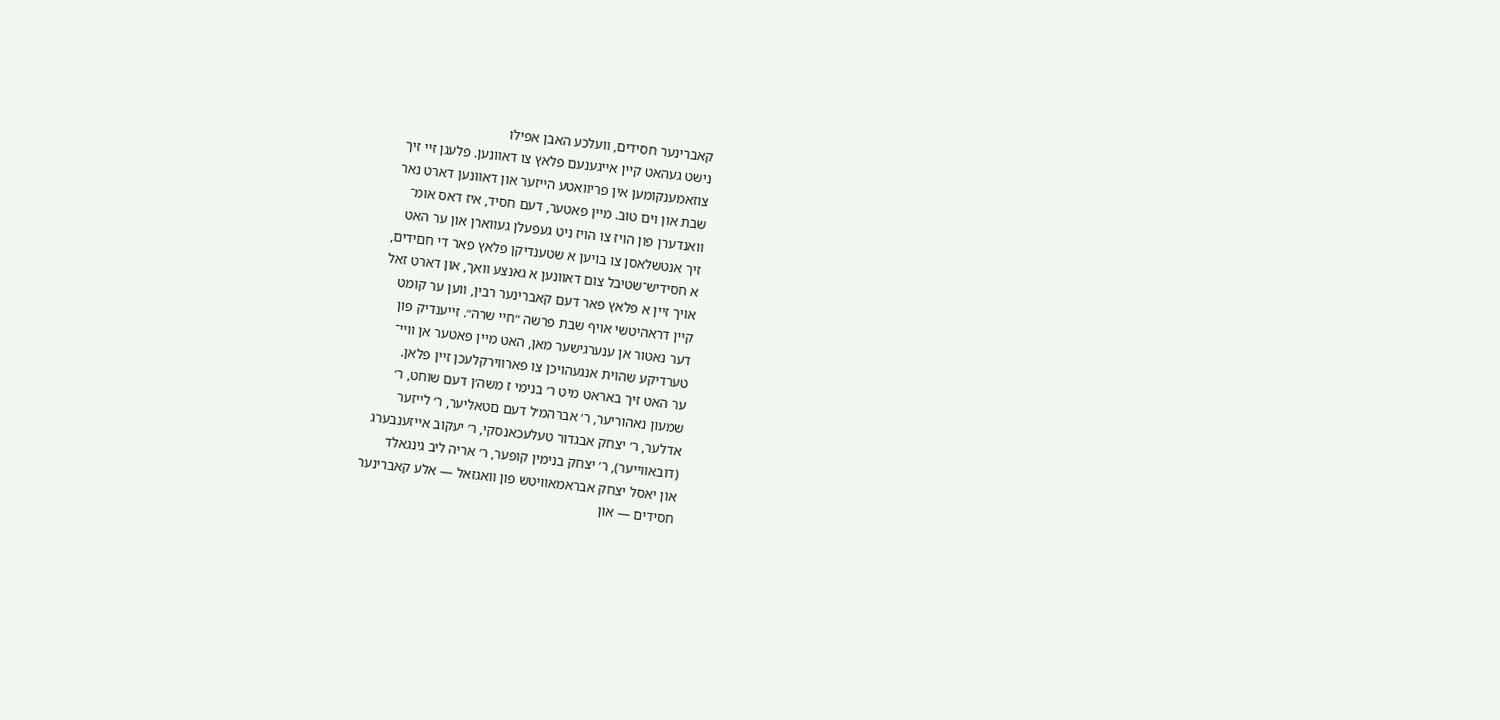קאברינער חסידים, װעלכע האבן אפילו
נישט געהאט קײן אײגענעם פלאץ צו דאװנען. פלעגן זײ זיך
צוזאמענקומען אין פריװאטע הײזער און דאװנען דארט נאר
שבת און ױם טוב. מײן פאטער, דעם חסיד, איז דאס אומ־
װאנדערן פון הױז צו הױז ניט געפעלן געװארן און ער האט
זיך אנטשלאסן צו בויען א שטענדיקן פלאץ פאר די חםידים,
א חסידיש־שטיבל צום דאװנען א גאנצע װאך, און דארט זאל
אויך זײן א פלאץ פאר דעם קאברינער רבין, װען ער קומט
קײן דראהיטשי אויף שבת פרשה ״חײ שרה״. זײענדיק פון
דער נאטור אן ענערגישער מאן, האט מײן פאטער אן װײ־
טערדיקע שהױת אנגעהויכן צו פארװירקלעכן זײן פלאן.
ער האט זיך באראט מיט ר׳ בנימי ז משה׳ן דעם שוחט, ר׳
שמעון נאהוריער, ר׳ אברהמ׳ל דעם םטאליער, ר׳ לײזער
אדלער, ר׳ יצחק אבגדור טעלעכאנסקי, ר׳ יעקוב אײזענבערג
(דובאװײער), ר׳ יצחק בנימין קופער, ר׳ אריה ליב גינגאלד
און יאסל יצחק אבראמאװיטש פון װאגזאל — אלע קאברינער
חסידים — און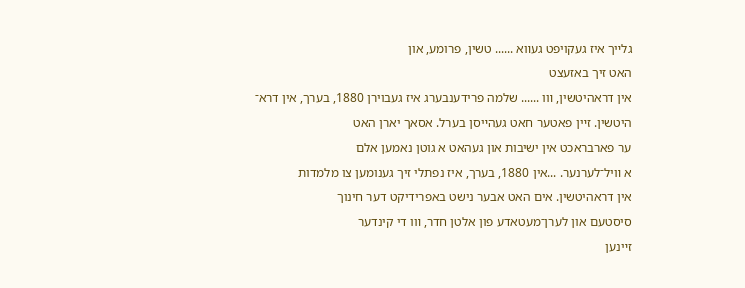גלײך איז געקויפט געװא ...... טשין, פרומע, און
האט זיך באזעצט
אין דראהיטשין, װו ...... שלמה פרידענבערג איז געבוירן 1880, בערך, אין דרא־
היטשין. זײן פאטער חאט געהײסן בערל. אסאך יארן האט
ער פארבראכט אין ישיבות און געהאט א גוטן נאמען אלם
א װיל־לערנער. ...אין 1880, בערך, איז נפתלי זיך גענומען צו מלמדות
אין דראהיטשין. אים האט אבער נישט באפרידיקט דער חינוך
סיסטעם און לערן־מעטאדע פון אלטן חדר, װו די קינדער
זײנען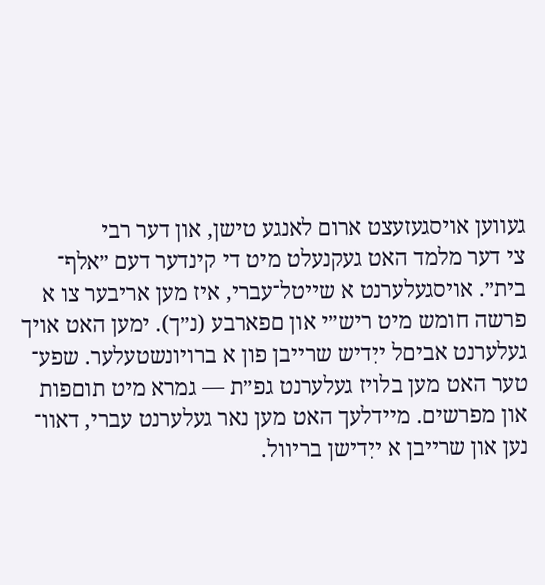געװען אויסגעזעצט ארום לאנגע טישן, און דער רבי
צי דער מלמד האט געקנעלט מיט די קינדער דעם ״אלף־
בית״. אויסגעלערנט א שײטל־עברי, איז מען אריבער צו א
פרשה חומש מיט ריש״י און םפארבע (נ״ך). ימען האט אויך
געלערנט אביםל ייִדיש שרייבן פון א ברױונשטעלער. שפע־
טער האט מען בלויז געלערנט גפ״ת — גמרא מיט תוםפות
און מפרשים. מײדלעך האט מען נאר געלערנט עברי, דאװ־
נען און שרייבן א ייִדישן בריװל.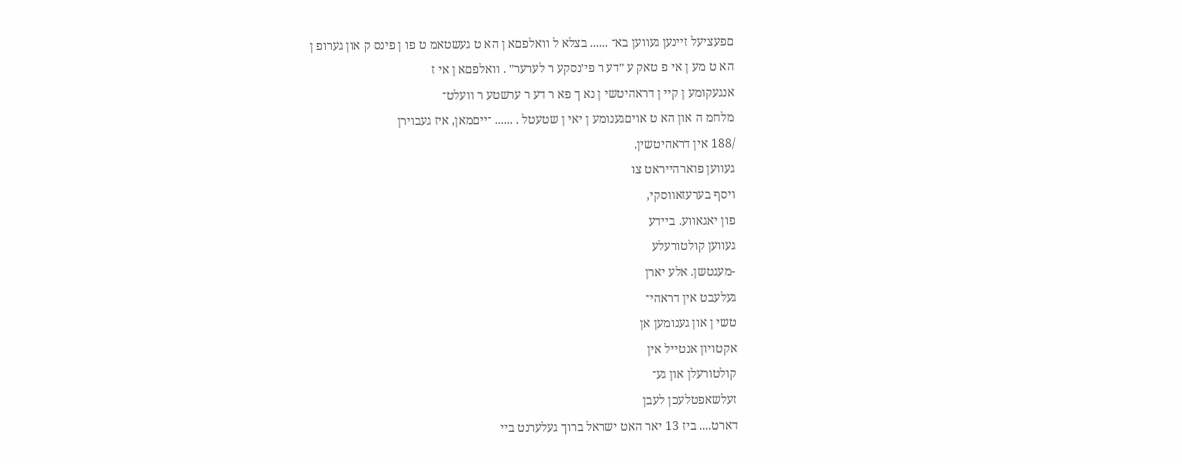םפעציעל זײנען געװען בא־ ...... בצלא ל װאלפםא ן הא ט געשטאמ ט פו ן פינס ק און גערופ ן
הא ט מע ן אי פ טאק ע ״דע ר פי׳נסקע ר לערער״ . װאלפםא ן אי ז
אנגעקומע ן קײ ן דראהיטשי ן נא ך פא ר דע ר ערשטע ר װעלט־
מלחמ ה און הא ט אויםגענומע ן יאי ן שטעטל . ...... ־ײםמאן, איז געבוירן
/188 אין דראהיטשין.
געװען פוארהײראט צו
ױסף בערעזאװסקי,
פון יאגאװע. ביידע
געװען קולטורעלע
-מעגטשן. אלע יארן
געלעבט אין דראהי־
טשי ן און גענומען אן
אקטױון אנטײל אין
קולטורעלן און גע־
זעלשאפטלעכן לעבן
דארט.... ביז 13 יאר האט ישראל ברוך געלערנט ביי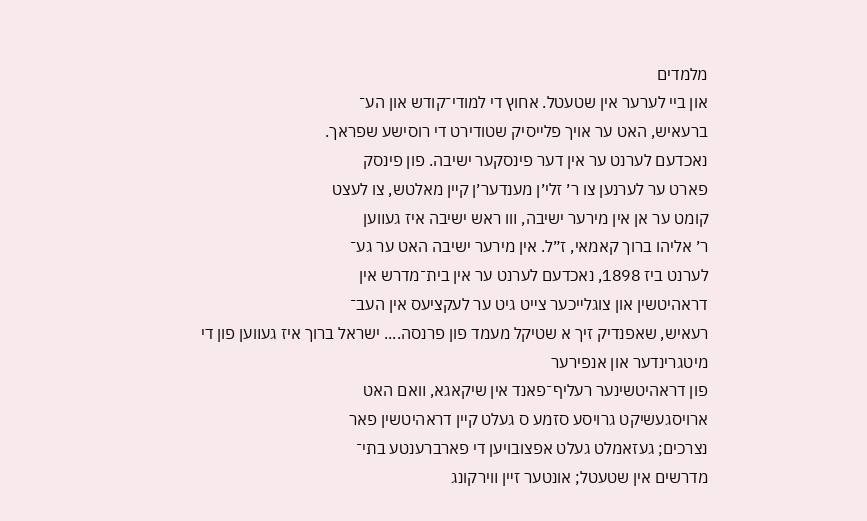מלמדים
און ביי לערער אין שטעטל. אחוץ די למודי־קודש און הע־
ברעאיש, האט ער אויך פלײסיק שטודירט די רוסישע שפראך.
נאכדעם לערנט ער אין דער פינסקער ישיבה. פון פינסק
פארט ער לערנען צו ר׳ זלי׳ן מענדער׳ן קײן מאלטש, צו לעצט
קומט ער אן אין מירער ישיבה, װו ראש ישיבה איז געװען
ר׳ אליהו ברוך קאמאי, ז״ל. אין מירער ישיבה האט ער גע־
לערנט ביז 1898, נאכדעם לערנט ער אין בית־מדרש אין
דראהיטשין און צוגלײכער צײט גיט ער לעקציעס אין העב־
רעאיש, שאפנדיק זיך א שטיקל מעמד פון פרנסה.... ישראל ברוך איז געװען פון די מיטגרינדער און אנפירער
פון דראהיטשינער רעליף־פאנד אין שיקאגא, װאם האט
ארויסגעשיקט גרויסע סזמע ס געלט קײן דראהיטשין פאר
נצרכים; געזאמלט געלט אפצובויען די פארברענטע בתי־
מדרשים אין שטעטל; אונטער זײן װירקונג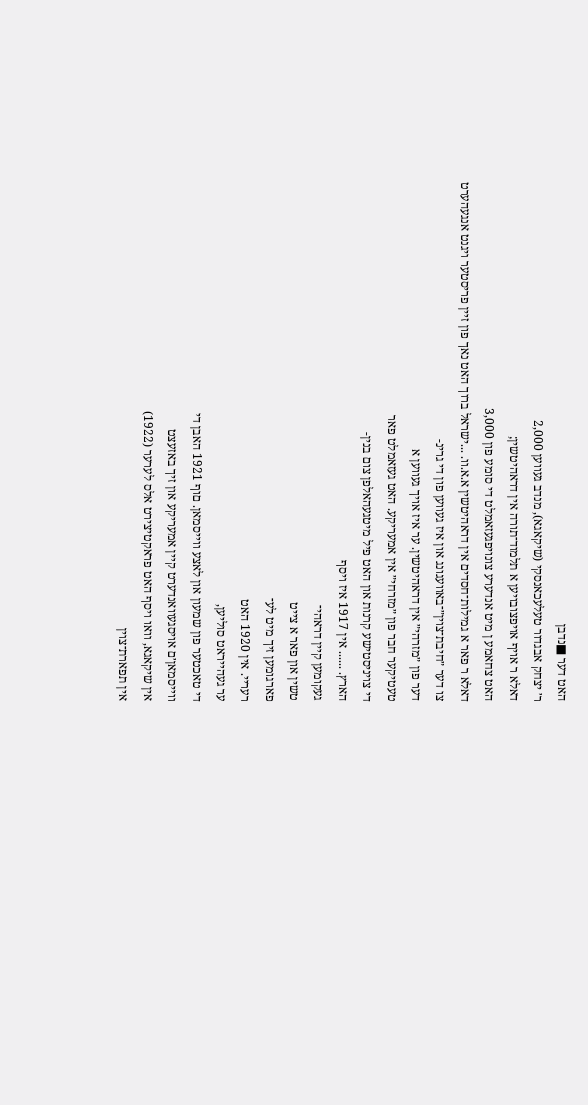האט דער ■נדבן
ר׳ יצחק אבגדור טעלעכאנסקי (שיקאגא), מנדב געװען 2,000
דאלא ר אויף אויפצובויען א תלמוד־תורה אין דראהיטשין;
האט צחאמע ן מיט אנדערע צונויפגעזאמלט די סומע פון 3,000
דאלא ר פאר א גמילות־חסדים אין דראהיטשין א.א.װ. ...ישראל ברוך האט נאך פון זײן פריסטער ױגנט אנגעהערט
צו דער ״חיבת־צױן״־באװעגונג און איז געװען פון די גרינ-
דער פון ״מזרהי״ אין דראהיטשין. ער איז אויך געװען א
טעטיקער חבר פון ״מזרחי״ אין אמעריקע. האט געזאמלט פאר
די צױניסטישע קרנות און האט פיל מיטגעהאלפן צום בנין-
הארץ. ...... אין 1917 איז ױסף
געקומען קײן דראהי־
טשין און פאר א צײט
פארגומען זיך מיט לע־
רערײ. אין 1920 האט
ער געהײראט סוליען,
די טאכטער פון שמעון און לאצע װײסמאן. םוף 1921 האבן די
װײסמאן׳ם אויסגעװאנדערט קײן אמעריקע און זיך באזעצט
אין שיקאגא, װאו ױסף האט פראקטיצירט אלס לערער (1922)
אין תפארת־צױן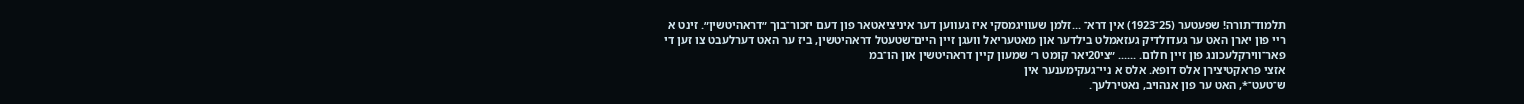תלמוד־תורה! שפעטער (25־1923) אין דרא־ ...זלמן שעװיגמסקי איז געװען דער איניציאטאר פון דעם יזכור־בוך ״דראהיטשין״. זינט א רײ פון יארן האט ער געדולדיק געזאמלט בילדער און מאטעריאל װעגן זײן היים־שטעטל דראהיטשין, ביז ער האט דערלעבט צו זען די פאר־װירקלעכונג פון זײן חלום. ...... ״צי20יאר קומט ר׳ שמעון קײן דראהיטשין און הו־במ
אזצי פראקטיצירן אלס דופא. אלס א נײ־געקימענער אין
ש־טעט־*, האט ער פון אנהויב, נאטירלעך.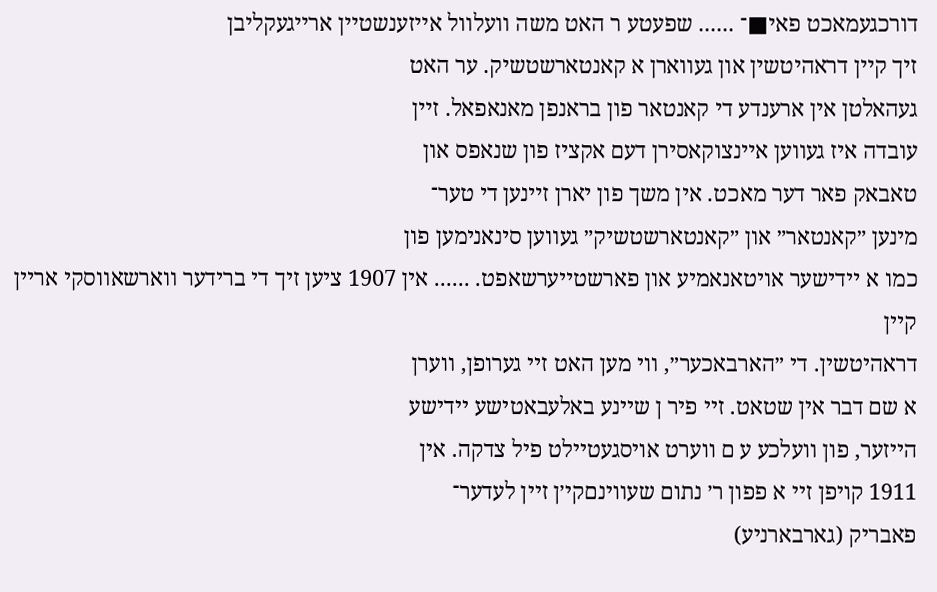דורכגעמאכט פאי■־ ...... שפעטע ר האט משה װעלװל אײזענשטײן ארײגעקליבן
זיך קײן דראהיטשין און געװארן א קאנטארשטשיק. ער האט
געהאלטן אין ארענדע די קאנטאר פון בראנפן מאנאפאל. זײן
עובדה איז געװען אײנצוקאסירן דעם אקציז פון שנאפס און
טאבאק פאר דער מאכט. אין משך פון יארן זײנען די טער־
מינען ״קאנטאר״ און ״קאנטארשטשיק״ געװען סינאנימען פון
כמו א ײדישער אויטאנאמיע און פארשטײערשאפט. ...... אין 1907 ציען זיך די ברידער װארשאװסקי ארײן קײן
דראהיטשין. די ״הארבאכער״, װי מען האט זײ גערופן, װערן
א שם דבר אין שטאט. זיי פיר ן שײנע באלעבאטישע יידישע
הײזער, פון װעלכע ע ם ווערט אויסגעטײלט פיל צדקה. אין
1911 קויפן זײ א פפון ר׳ נתום שעװינםקי׳ן זײן לעדער־
פאבריק (גארבארניע)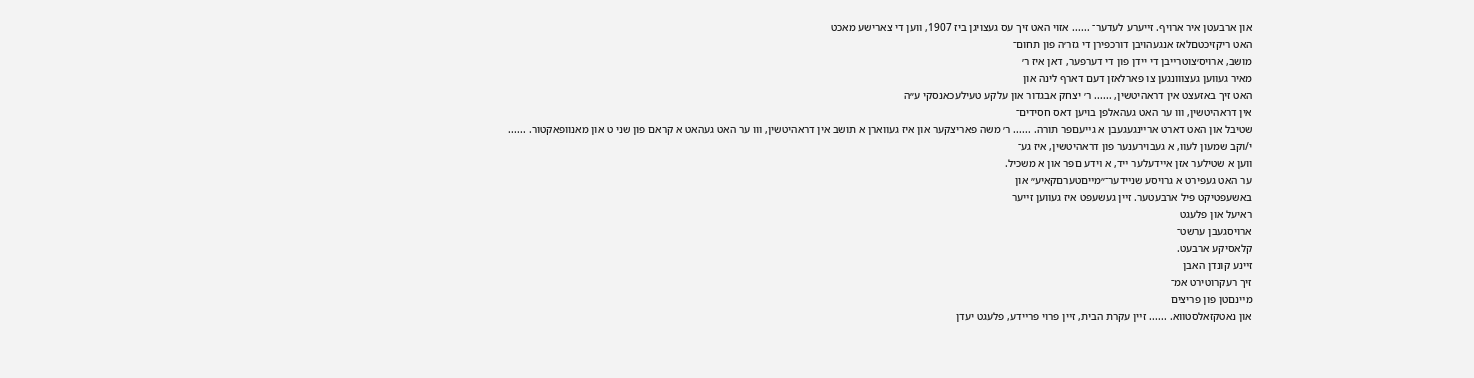און ארבעטן איר ארויף. זײערע לעדער־ ...... אזוי האט זיך עס געצויגן ביז 1907, װען די צארישע מאכט
האט ריקזיכטםלאז אנגעהויבן דורכפירן די גזר׳ה פון תחום־
מושב, ארויס׳צוטרײבן די יידן פון די דערפער, דאן איז ר׳
מאיר געװען געצװונגען צו פארלאזן דעם דארף לינה און
האט זיך באזעצט אין דראהיטשין, ...... ר׳ יצחק אבגדור און עלקע טעילעכאנסקי ע״ה
אין דראהיטשין, װו ער האט געהאלפן בויען דאס חסידים־
שטיבל און האט דארט ארײנגעגעבן א גײעםפר תורה. ...... ר׳ משה פאריצקער און איז געװארן א תושב אין דראהיטשין, װו ער האט געהאט א קראם פון שני ט און מאנוופאקטור. ...... י/וקב שמעון לעװ, א געבוירענער פון דראהיטשין, איז גע־
װען א שטילער אזן אײדעלער ײד, א ױדע םפר און א משכיל.
ער האט געפירט א גרויסע שנײדער־״מײםטערםקאיע״ און
באשעפטיקט פיל ארבעטער. זײן געשעפט איז געװען זײער
ראיעל און פלעגט
ארויסגעבן ערשט־
קלאסיקע ארבעט.
זײנע קונדן האבן
זיך רעקרוטירט אמ־
מײנםטן פון פריצים
און נאטקזאלסטװא. ...... זײן עקרת הבית, זײן פרוי פרײדע, פלעגט יעדן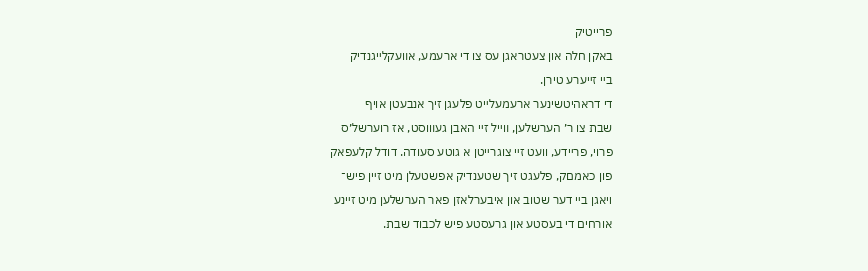פרייטיק
באקן חלה און צעטראגן עס צו די ארעמע, אװעקלײגנדיק
בײ זײערע טירן.
די דראהיטשינער ארעמעלײט פלעגן זיך אנבעטן אויף
שבת צו ר׳ הערשלען, װײל זײ האבן געװוסט, אז רוערשל׳ס
פרוי, פרײדע, וועט זײ צוגרײטן א גוטע סעודה. דודל קלעפאק
פון כאמםק, פלעגט זיך שטענדיק אפשטעלן מיט זײן פיש־
ױאגן בײ דער שטוב און איבערלאזן פאר הערשלען מיט זײנע
אורחים די בעסטע און גרעסטע פיש לכבוד שבת.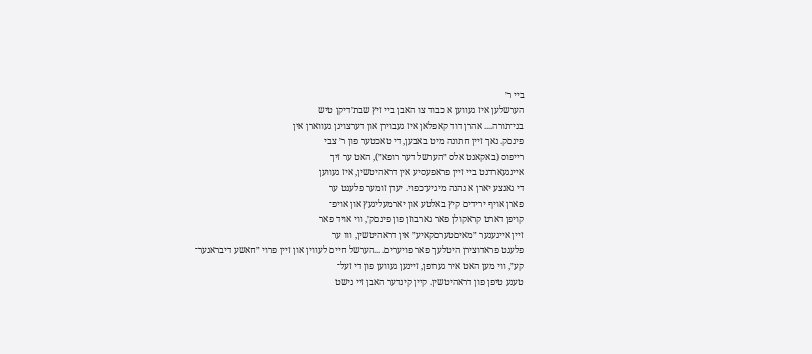בײ ר׳
הערשלען איז געװען א כבוד צו האבן בײ זיץ שבת׳דיקן טיש
בני־תורה.... אהרן דוד קאפלאן איז געבוירן און דערצויגן געווארן אין
פינםק. נאך זײן חתונה מיט באבען, די טאכטער פון ר׳ צבי
רײפוס (באקאנט אלס ״הערשל דער רופא״), האט ער זיך
אײנגעארדנט בײ זײן פראפעסיע אין דראהיטשין, איז געווען
די גאנצע יארן א נהנה מיגיע־כפױ. יעדן זומער פלעגט ער
פארן אויף ירידים קיץ באלטע און יארמעליגעץ און אויפ־
קויפן דארט קראקולן פאר גארבוזן פון פינםק׳, װי אויד פאר
זײן אײגענער ״מאיםטערםקאיע״ אין דראהיטשין, װו ער
פלעגט פראדוצירן היטלעך פאר פויערים. ...הערשל חײם לעװין און זײן פרוי ״חאשע דיבראנער־
קע״, װי מען האט איר גערופן, זײנען געװען פון די זעל־
טענע טיפן פון דראהיטשין. קײן קינדער האבן זײ נישט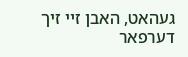געהאט, האבן זײ זיך דערפאר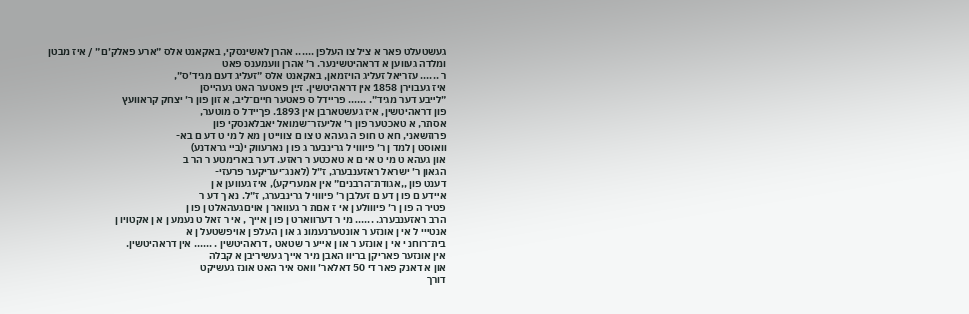געשטעלט פאר א ציל צו העלפן ...... אהרן לאשינסקי, באקאנט אלס ״ארע פאלק׳ם״ / איז מבטן
ומלדה געװען א דראהיטשינער. ר׳ אהרן װעמענס פאט
ר ...... עזריאל זעליג הויזמאן, באקאנט אלס ״זעליג דעם מגיד׳ס״,
איז געבוירן 1858 אין דראהיטשין. זײַן פאטער האט געהײסן
״לײבע דער מגיד״. ...... פרײדל ס פאטער חײם־ליב, א זון פון ר׳ יצחק קראװעץ
פון דראהיטשין, איז געשטארבן אין 1893. פךײדל ס מוטער,
אסתר, א טאכטער פון ר׳ אליעזר־שמואל יאבלאנסקי פון
פרוזשאני, חא ט חופ ה געהא ט צו ם צוױיט ן מא ל מי ט דע ם בא-
װאוסט ן למד ן ר׳ פיװוי ל גרינבער ג פו ן נארעװק י(בײ גראדנע)
און געהא ט מי ט אי ם א טאכטע ר ראזע. דע ר בארימטע ר הר ב
הגאון ר׳ ישראל ראזענבערג, ז״ל (לאנג־יעריקער פרעזי-
דענט פון ,,אגודת־הרבנים״ אין אמעריקע), איז געװען א ן
אײדע ם פו ן דע ם זעלבן ר׳ פיװוי ל גרינבערג, ז״ל. נא ך דע ר
פטיר ה פו ן ר׳ פיװולע ן אי ז אםת ר געװאר ן אויםגעהאלט ן פו ן
הרב ראזענבערג. ...... מי ר דערװארט ן פו ן אײך , אי ר זאל ט נעמע ן א ן אקטױו ן
אנטײי ל אי ן אונזע ר אונטערנעמונ ג או ן העלפ ן אױפשטעל ן א
בית־רוחנ י אי ן אונזע ר או ן אײע ר שטאט , דראהיטשין . ...... אין דראהיטשין.
אין אונזער פאריקן בריװ האבן מיר אײך געשיריבן א קבלה
און א דאנק פאר די 50 דאלאר׳ װאס איר האט אונז געשיקט
דורך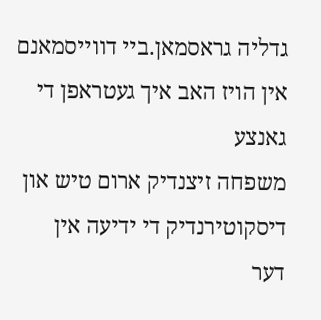גדליה גראסמאן.בײ דװײסמאנם אין הויז האב איך געטראפן די גאנצע
משפחה זיצנדיק ארום טיש און דיסקוטירנדיק די ידיעה אין
דער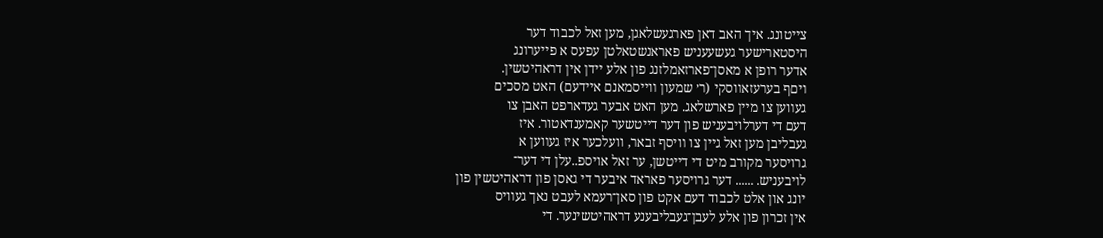צײטונג. איך האב דאן פארגעשלאגן, מען זאל לכבוד דער
היסטארישער געשעעניש פאראנשטאלטן עפעס א פײערונג
אדער רופן א מאסן־פארזאמלזנג פון אלע ײדן אין דראהיטשין.
ױםף בערעזאװסקי (ר׳ שמעון װײסמאנם אײדעם) האט מסכים
געװען צו מײן פארשלאג. מען האט אבער געדארפט האבן צו
דעם די דערלויבעניש פון דער דײטשער קאמענדאטור. איז
געבליבן מען זאל גײן צו װיסף זבאר, וועלכער איז געװען א
גרויסער מקורב מיט די דײטשן, ער זאל אויספ..עלן די דער־
לויבעניש. ...... דער גרויסער פאראד איבער די גאסן פון דראהיטשין פון
יונג און אלט לכבוד דעם אקט פון סאן־רעמא לעבט נאך געװיס
אין זכרון פון אלע לעבן־געבליבענע דראהיטשינער. די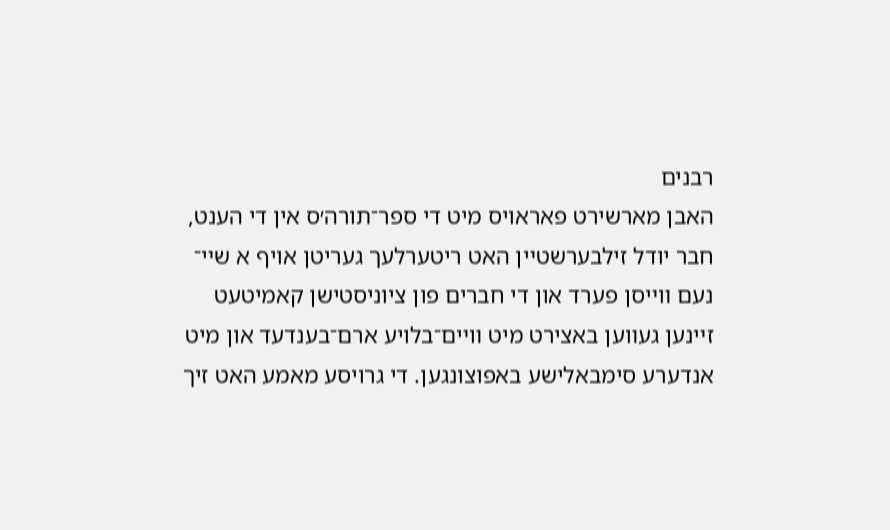רבנים
האבן מארשירט פאראויס מיט די ספר־תורה׳ס אין די הענט,
חבר יודל זילבערשטײן האט ריטערלעך געריטן אויף א שײ־
נעם װײסן פערד און די חברים פון ציוניסטישן קאמיטעט
זײנען געװען באצירט מיט װײם־בלויע ארם־בענדעד און מיט
אנדערע סימבאלישע באפוצונגען. די גרויסע מאמע האט זיך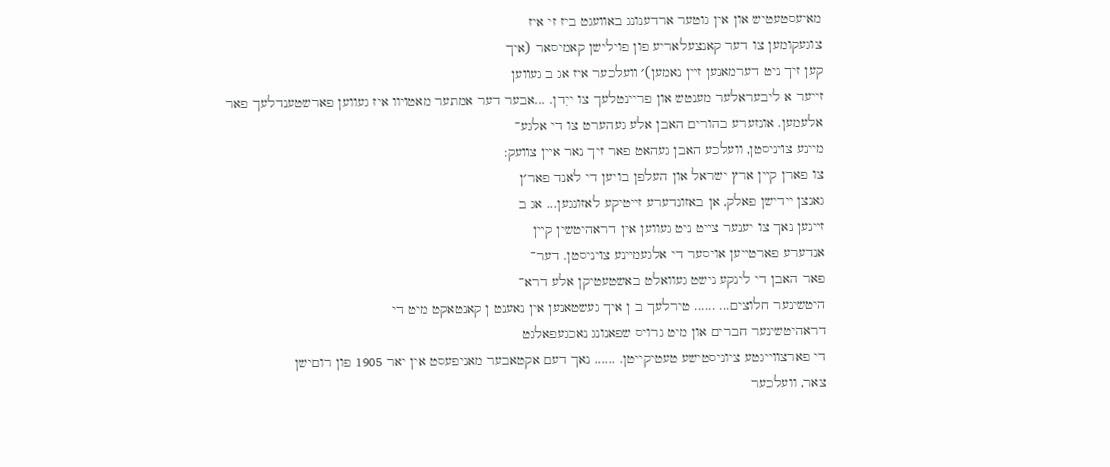מאיעסטעטיש און אין גוטער ארדענונג באװעגט ביז זי איז
צוגעקומען צו דער קאנצעלאריע פון פוילישן קאמיסאר (איך
קען זיך ניט דערמאנען זײן נאמען)׳ װעלכער איז אג ב געװען
זייער א ליבעראלער מענטש און פריינטלעך צו ייִדן. ...אבער דער אמתער מאטױוו איז געווען פארשטענדלעך פאר
אלעמען. אונזערע בהורים האבן אלע געהערט צו די אלגע־
מיינע צױניסטן, וועלכע האבן געהאט פאר זיך נאר אײן צװעק:
צו פארן קײן ארץ ישראל און העלפן בויען די לאנד פאר׳ן
גאנצן ײדישן פאלק, אן באזונדערע זײטיקע לאזונגען... אג ב
זײנען נאך צו יענער צײט ניט געווען אין דראהיטשין קײן
אנדערע פארטײען אויסער די אלגעמײנע צױניסטן. דער־
פאר האבן די לינקע נישט געוואלט באשטעטיקן אלע דרא־
היטשינער חלוצים... ...... טירלעך ב ן איך געשטאנען אין נאענט ן קאנטאקט מיט די
דראהיטשינער חברים און מיט גרויס שפאנונג נאכגעפאלגט
די פארצװייגטע ציוניסטישע טעטיקייטן. ...... נאך דעם אקטאבער מאניפעסט אין יאר 1905 פון רוםישן
צאר, וועלכער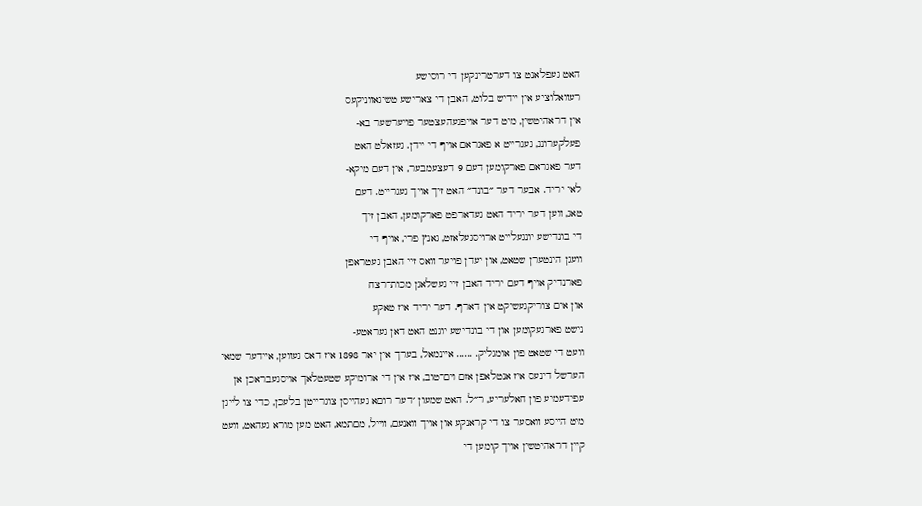האט געפלאנט צו דערטרינקען די רוסישע
רעװאלוציע אין ײדיש בלוט, האבן די צארישע טשיגאװניקעס
אין דראהיטשין, מיט דער אויפגעהעצטער פויערשער בא-
פעלקערונג, געגרײט א פאגראם אויף די ײדן. געזאלט האט
דער פאגראם פארקומען דעם 9 דעצעמבער, אין דעם מיקא-
לאי יריד. אבער דער ״בונד״ האט זיך אויך געגרײט. דעם
טאג, װען דער יריד האט געדארפט פארקומען, האבן זיך
די בונדישע יונגעלײט ארויסגעלאזט, גאנץ פרי, אויף די
וועגן הינטערן שטאט, און יעדן פויער װאס זיי האבן געטראפן
פארנדיק אויף דעם יריד האבן זיי געשלאגן מכות־רצח
און אים צוריקגעשיקט אין דארף. דער יריד איז טאקע
נישט פארגעקומען און די בונדישע יוגנט האט דאן געראטע-
וועט די שטאט פון אומגליק. ...... אײנמאל, בערך אין יאר 1898 איז דאס געװען, אײדער שמאי הערשל דינעס איז אנטלאפן אזם ױם־טוב, איז אין די ארומיקע שטעטלאך אויסגעבראכן אן עפידעמיע פון חאלעריע, ר״ל. האט שמעון ׳דער רוםא געהײסן צוגרײטן בלעכן, כדי צו לײגן מיט הײסע װאסער צו די קראנקע און אויך װאנעם, װײל, מםתמא, האט מען מורא געהאט, װעט קײן דראהיטשין אויך קומען די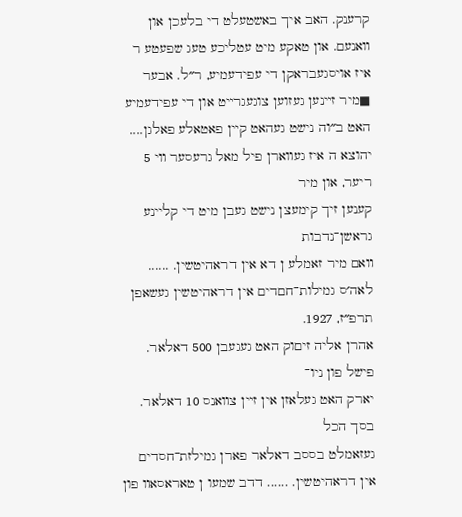קרענק. האב איך באשטעלט די בלעכן און װאנעם. און טאקע מיט עטליכע טעג שפעטע ר איז אויסגעבראקן די עפידעמיע, ר״ל. אבער ■מיר זײנען געזוען צוגעגרײט און די עפידעמיע האט ב״וה נישט געהאט קײן פאטאלע פאלגן.... יהוצא ה איז געװארן פיל מאל גרעסער װי 5 ריער, און מיר
קענען זיך קימעצן נישט געבן מיט די קליינע גראשן־נדבות
װאם מיר זאמלע ן דא אין דראהיטשין. ...... לאה׳ס גמילות־חםדים אין דראהיטשין געשאפן תרפ״ז, 1927.
אהרן אליה זיםוק האט געגעבן 500 דאלאר. פישל פון ניו־
יארק האט געלאזן אין זײן צװאנס 10 דאלאר. בסך הכל
געזאמלט בססב דאלאר פארן גמילזת־חסדים אין דראהיטשין. ...... דדב שמעו ן טאראסאװ פון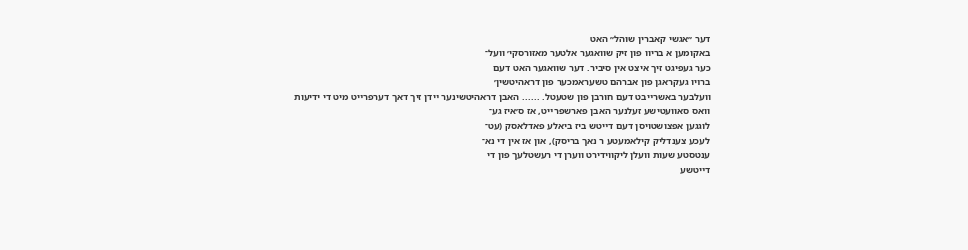דער ״אגשי קאברין שוהל״ האט
באקומען א בריװ פון זיק שװאגער אלטער מאזורסקי׳ װעל־
כער געפיגט זיך איצט אין סיביר. דער שװאגער האט דעם
ברױו געקראגן פון אברהם טשעראמכער פון דראהיטשין׳
װעלבער באשרײבט דעם חורבן פון שטעטל. ...... האבן דראהיטשינער ײדן זיך דאך דערפרײט מיט די ידיעות
װאס סאװעטישע זעלנער האבן פארשפרײט, אז ס׳איז גע־
לוגגען אפצושטויסן דעם דײטש ביז ביאלע פאדלאסק (עט־
לעכע צענדליק קילאמעטע ר נאך בריסק), און אז אין די נא־
ענטסטע שעות װעלן ליקװידירט װערן די רעשטלעך פון די
דײטשע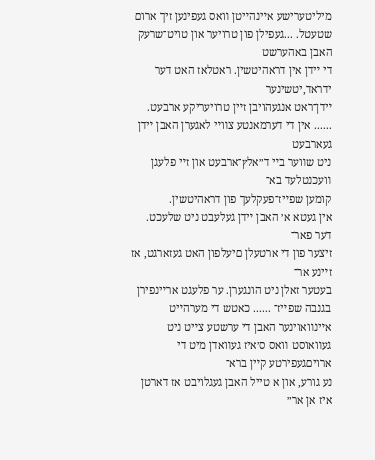מיליטערישע אײנהײטן װאס געפינען זיך ארום
שטעטל. ...געפילן פון טרויער און טויט־שרעק האבן באהערשט
די ײדן אין דראהיטשין. ראטלאז האט דער ידראד,יטשינער
ײדן־ראט אנגעהויבן זײן טרויעריקע ארבעט. ...... אין די דערמאנטע צװײ לאגערן האבן ײדן געארבעט
ניט שװער בײ ד״אלץ־ארבעט און זײ פלעגן װעכנטלעד בא־
קומען שפײז־פעקלעך פון דראהיטשין.
אין געטא א׳ האבן ײדן געלעבט ניט שלעכט. דער פאר־
זיצער פון די ארטעלן םיעלפון האט געזארגט, אז זײנע אר־
בעטער זאלן ניט הונגערן. ער פלעגט ארײנפירן בגנבה שפײז־ ...... כאטש די מערהײט אײנװאוינער האבן די ערשטע צײט ניט
געװאוסט װאס ס׳איז געװאדן מיט די ארויםגעפירטע קײן ברא־
נע גורע, און א טייל האבן געגלויבט אז דארטן איז אן אר״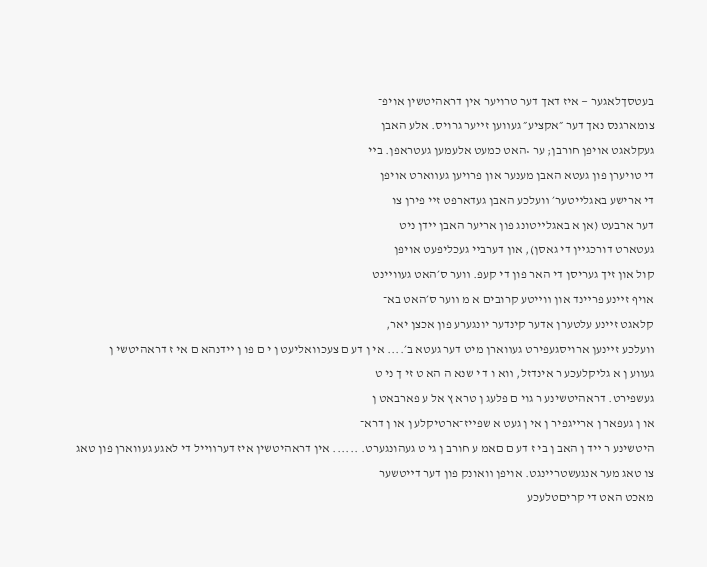בעטסךלאגער — איז דאך דער טרויער אין דראהיטשין אויפ־
צומארגנס נאך דער ״אקציע״ געװען זײער גרויס. אלע האבן
געקלאגט אויפן חורבן; ער •האט כמעט אלעמען געטראפן. בײ
די טויערן פון געטא האבן מענער און פרויען געװארט אויפן
די ארישע באגלײטער׳ װעלכע האבן געדארפט זײ פירן צו
דער ארבעט (אן א באגלײטונג פון אריער האבן ײדן ניט
געטארט דורכגײן די גאסן), און דערבײ געכליפעט אויפן
קול און זיך געריסן די האר פון די קעפ. װער ס׳האט געװײנט
אויף זײנע פרײנד און װײטע קרובים א מ װער ס׳האט בא־
קלאגט זײנע עלטערן אדער קינדער יונגערע פון אכצן יאר,
װעלכע זײנען ארויסגעפירט געװארן מיט דער געטא ב׳.... אי ן דע ם צעכװאליעט ן י ם פו ן ײדנהא ם אי ז דראהיטשי ן
געװע ן א גליקלעכע ר אינדזל, װא ו ד י שנא ה הא ט זי ך ני ט
געשפירט. דראהיטשינע ר גוי ם פלעג ן טרא ץ אל ע פארבאט ן
או ן געפאר ן ארײגפיר ן אי ן געט א שפײז־ארטיקלע ן או ן דרא־
היטשינע ר ײד ן האב ן בי ז דע ם םאמ ע חורב ן גי ט געהונגערט. ...... אין דראהיטשין איז דערװײל די לאגע געווארן פון טאג
צו טאג מער אנגעשטרײנגט. אויפן װאונק פון דער דײטשער
מאכט האט די קריםטלעכע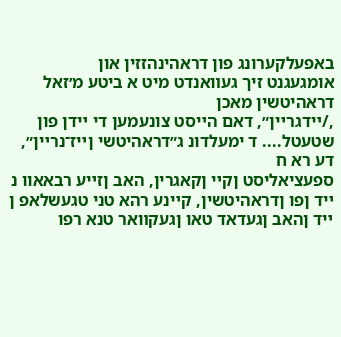באפעלקערונג פון דראהינהזזין און
אומגעגנט זיך געװאנדט מיט א ביטע מ׳זאל דראהיטשין מאכן
,/ײדגרײן״, דאם הײסט צונעמען די ײדן פון שטעטל.... ד ימעלדונ ג״דראהיטשי ןײז־נרײן״, דע רא ח
ספעציאליסט ןקײ ןקאגרין, האב ןזײע רבאאוו נ
ײד ןפו ןדראהיטשין, קײנע רהא טני טגעשלאפ ן
ײד ןהאב ןגעדאד טאו ןגעקװאר טנא רפו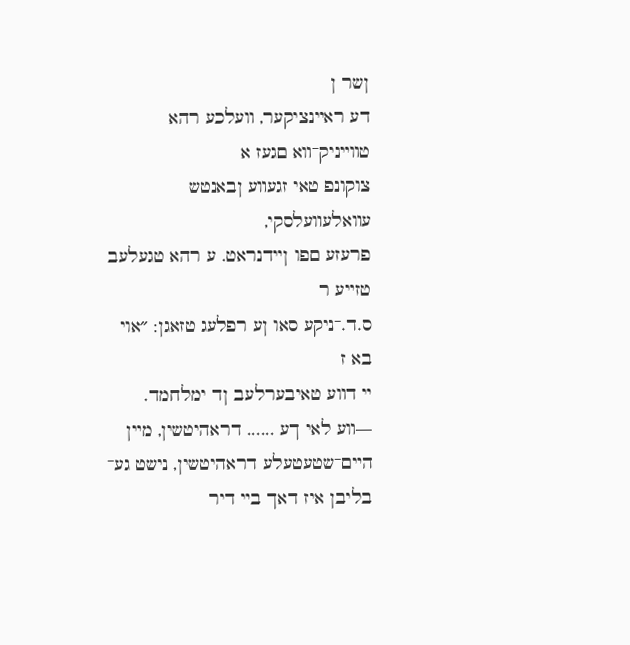ןשר ן
דע ראײנציקער, װעלכע רהא טװײניק־װא םגעז א
צוקונפ טאי זגעװע ןבאנטש עװאלעװעלסקי,
פרעזע םפו ןײדנראט. ע רהא טגעלעב טזײע ר
ס.ד.־ניקע סאו ןע רפלעג טזאגן: ״אוי בא ז
ײ דװע טאיבערלעב ןד ימלחמד. —װע לאי ךע ...... דראהיטשין, מײן הײם־שטעטעלע דראהיטשין, נישט גע־
בליבן איז דאך בײ דיר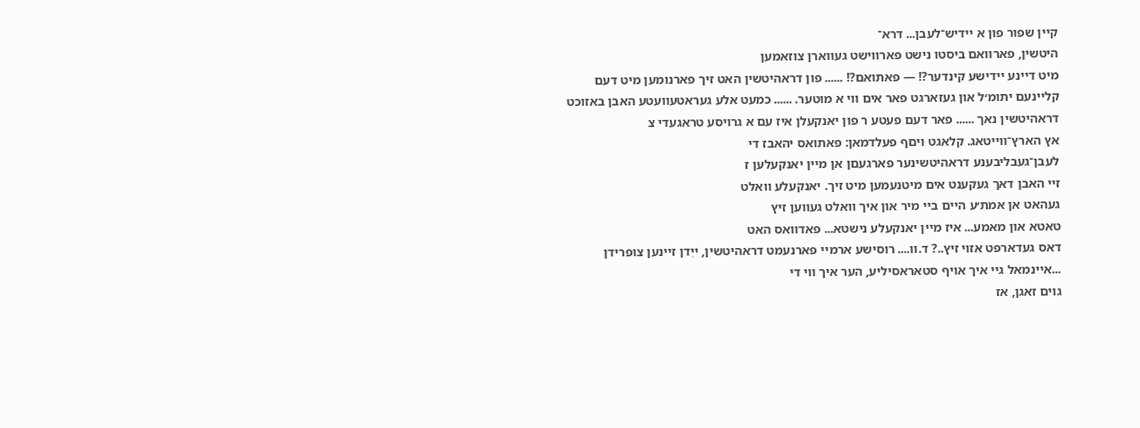קײן שפור פון א ײדיש־לעבן... דרא־
היטשין, פארװאם ביסטו נישט פארװישט געװארן צוזאמען
מיט דײנע ײדישע קינדער?! — פאתואם?! ...... פון דראהיטשין האט זיך פארנומען מיט דעם קלײנעם יתומ׳ל און געזארגט פאר אים װי א מוטער. ...... כמעט אלע געראטעװעטע האבן באזוכט דראהיטשין נאך ...... פאר דעם פעטע ר פון יאנקעלן איז עם א גרויסע טראגעדי צ
אץ הארץ־װײטאג. קלאגט ױםף פעלדמאן: פאתואס יהאבז די
לעבן־געבליבענע דראהיטשינער פארגעםן אן מײן יאנקעלען ז
זיי האבן דאך געקענט אים מיטנעמען מיט זיך. יאנקעלע װאלט
געהאט אן אמת׳ע הײם בײ מיר און איך װאלט געװען זיץ
טאטא און מאמע... איז מײן יאנקעלע נישטא... פאדװאס האט
דאס געדארפט אזוי זיץ..? ד.װ.... רוסישע ארמײ פארנעמט דראהיטשין, ייִדן זײנען צופרידן ...אײנמאל גײ איך אויף סטאראסיליע, הער איך װי די
גױם זאגן, אז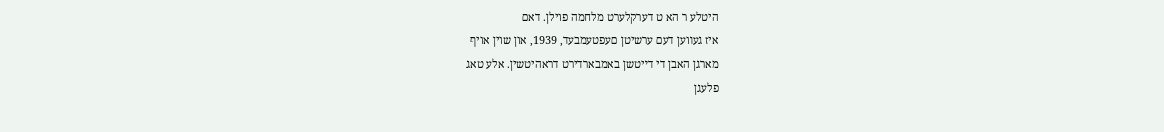היטלע ר הא ט דערקלערט מלחמה פוילן. דאם
איז געװען דעם ערשיטן םעפטעמבעד, 1939, און שוין אויף
מארגן האבן די דײטשן באמבארדירט דראהיטשין. אלע טאג
פלעגן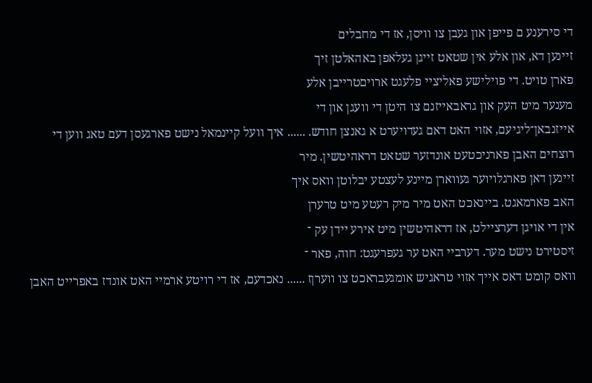די סירענע ם פײפן און געבן צו װיסן, אז די מחבלים
זײנען דא, און אלע אין שטאט זײגן געלאפן באהאלטן זיך
פארן טויט. די פוילישע פאליצײ פלעגט ארויםטרײבן אלע
מענער מיט העק און גראבאײזנם צו היטן די װעגן און די
אײזנבאן־ליגיעם, אזוי האט דאם געדויערט א גאנצן חודש. ...... איך װעל קײנמאל נישט פארגעסן דעם טאג װען די
רוצחים האבן פארניכטעט אונדזער שטאט דראהיטשין. מיר
זײנען דאן פארגלױוער געװארן מײנע לעצטע יבלוטן װאס איך
האב פארמאגט. בײנאכט האט מיר מיק רעטע מיט טרערן
אין די אויגן דערצײלט, אז דראהיטשין מיט אירע ײדן עק ־
זיסטירט נישט מער. דערבײ האט ער געפרעגט: חוה, פאר ־
װאס קומט דאס אײך אזוי טראגיש אומגעבראכט צו װערןז ...... נאכדעם, אז די רויטע ארמײ האט אונדז באפרײט האבן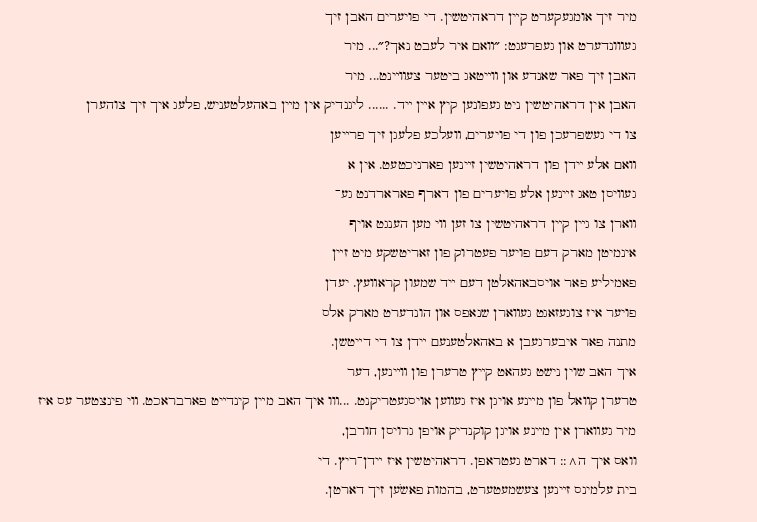מיר זיך אומגעקערט קײן דראהיטשין. די פויערים האבן זיך
געװונדערט און געפרעגט: ״װאם איר לעבט נאך?״... מיר
האבן זיך פאר שאנדע און װײטאג ביטער צעװײנט... מיר
האבן אין דראהיטשין ניט געפונען קיץ אײן ײד. ...... ליגנדיק אין מײן באהעלטעניש, פלעג איך זיך צוהערן
צו די געשפרעכן פון די פויערים, װעלכע פלעגן זיך פרײען
װאם אלע ײדן פון דראהיטשין זײנען פארניכטעט. אין א
געװיסן טאג זײנען אלע פויערים פון דארף פארארדנט גע־
װארן צו גײן קײן דראהיטשין צו זען װי מען הענגט אויף
אינמיטן מארק דעם פויער פעטרוק פון זאריטשקע מיט זײן
פאמיליע פאר אויסבאהאלטן דעם ײד שמעון קראװעץ. יעדן
פויער איז צוגעזאגט געװארן שנאפס און הונדערט מארק אלס
מתנה פאר איבערגעבן א באהאלטענעם ײדן צו די דײטשן.
איך האב שוין נישט געהאט קײץ טרערן פון װײנען, דער
טרערן קװאל פון מײנע אויגן איז געװען אויסגעטריקנט. ...װו איך האב מײן קינדײט פארבראכט. װי פינצטער עס איז
מיר געװארן אין מײנע אויגן קוקנדיק אויפן גרויסן חורבן,
וואס איך ה^:: דארט געטראפן. דראהיטשין איז ײדן־ריץ. די
בית עלמינס זײנען צעשמעטערט, בהמות פאשעׁן זיך דארטן.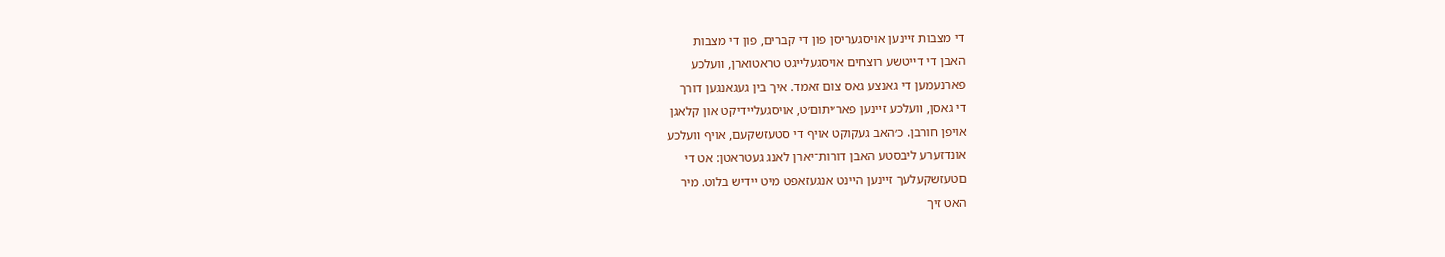די מצבות זײנען אויסגעריסן פון די קברים, פון די מצבות
האבן די דײטשע רוצחים אויסגעלײגט טראטוארן, װעלכע
פארנעמען די גאנצע גאס צום זאמד. איך בין געגאנגען דורך
די גאסן, װעלכע זײנען פאר׳יתום׳ט, אויסגעלײדיקט און קלאגן
אויפן חורבן. כ׳האב געקוקט אויף די סטעזשקעם, אויף װעלכע
אונדזערע ליבסטע האבן דורות־יארן לאנג געטראטן: אט די
םטעזשקעלעך זײנען הײנט אנגעזאפט מיט ײדיש בלוט. מיר
האט זיך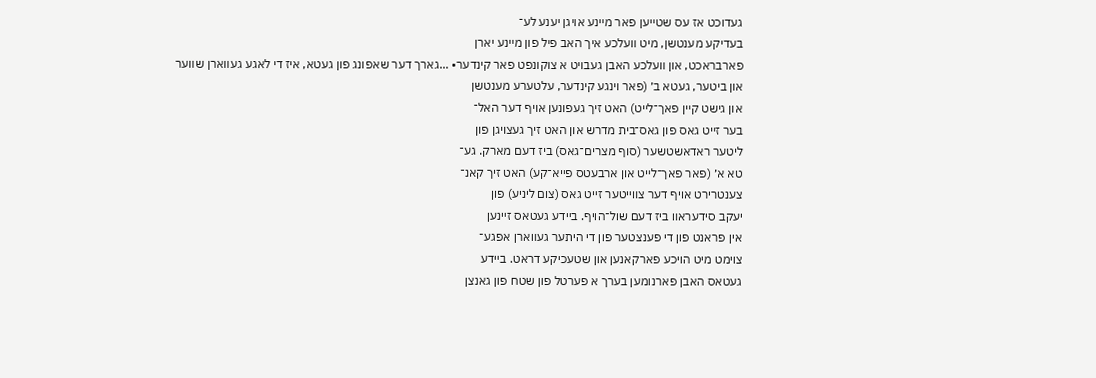געדוכט אז עס שטײען פאר מײנע אויגן יענע לע־
בעדיקע מענטשן, מיט װעלכע איך האב פיל פון מײנע יארן
פארבראכט, און װעלכע האבן געבויט א צוקונפט פאר קינדער• ...גארך דער שאפונג פון געטא, איז די לאגע געװארן שװער
און ביטער, געטא ב׳ (פאר ױנגע קינדער, עלטערע מענטשן
און גישט קײן פאך־לײט) האט זיך געפונען אויף דער האל־
בער זײט גאס פון גאס־בית מדרש און האט זיך געצויגן פון
ליטער ראדאשטשער (סוף מצרים־גאס) ביז דעם מארק. גע־
טא א׳ (פאר פאך־לײט און ארבעטס פײא־קע) האט זיך קאנ־
צענטרירט אויף דער צװײטער זײט גאס (צום ליניע) פון
יעקב סידעראװ ביז דעם שול־הויף. בײדע געטאס זײנען
אין פראנט פון די פענצטער פון די היתער געװארן אפגע־
צוימט מיט הויכע פארקאנען און שטעכיקע דראט. בײדע
געטאס האבן פארנומען בערך א פערטל פון שטח פון גאנצן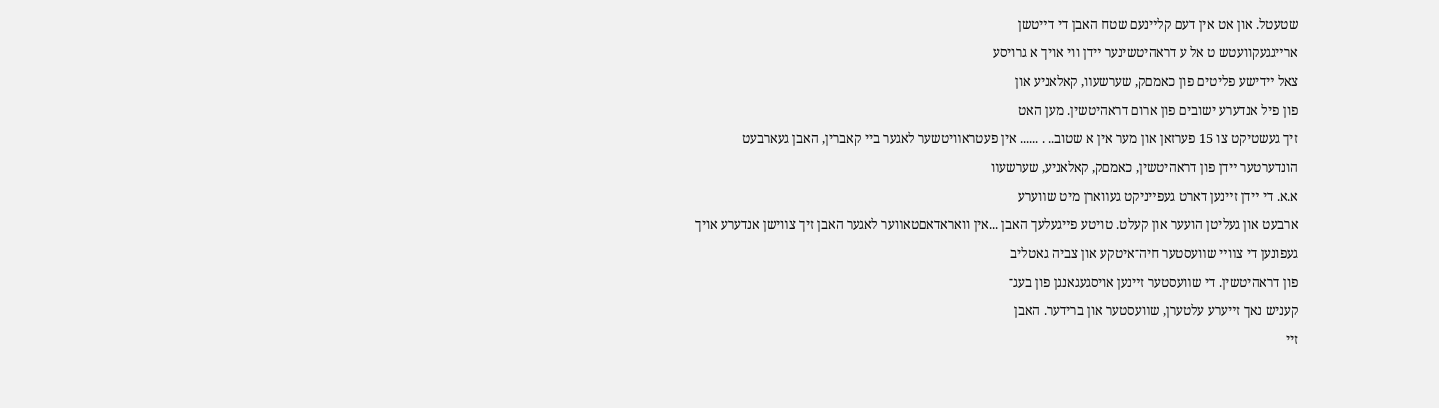שטעטל. און אט אין דעם קלײנעם שטח האבן די דײטשן
ארײגגעקוועטש ט אל ע דראהיטשינער ײדן ווי אויך א גרויסע
צאל ײדישע פליטים פון כאמםק, שערשעװ, קאלאניע און
פון פיל אנדערע ישובים פון ארום דראהיטשין. מען האט
זיך געשטיקט צו 15 פערזאן און מער אין א שטוב.. . ...... אין פעטראװיטשער לאגער ביי קאברין, האבן געארבעט
הונדערטער ײדן פון דראהיטשין, כאמםק, קאלאניע, שערשעװ
א.א. די ײדן זײנען דארט געפײניקט געװארן מיט שװערע
ארבעט און געליטן הועער און קעלט. טויטע פײגעלעך האבן ...אין וואראדאםטאװער לאגער האבן זיך צװישן אנדערע אויך
געפונען די צװײ שװעסטער חיה־איטקע און צביה גאטליב
פון דראהיטשין. די שװעסטער זײנען אויסגעגאנגן פון בעג־
קעניש נאך זײערע עלטערן, שװעסטער און ברידער. האבן
זיי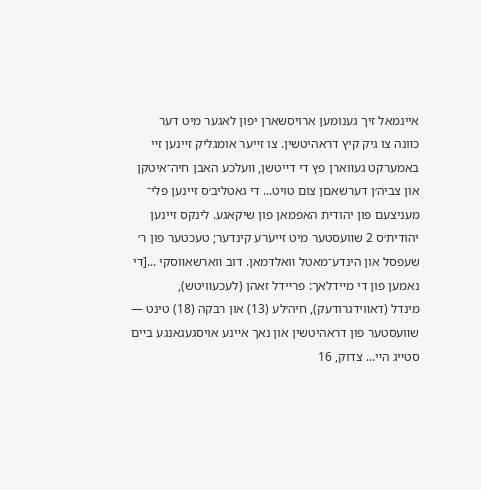איינמאל זיך גענומען ארויסשארן יפון לאגער מיט דער
כװנה צו גיק קיץ דראהיטשין. צו זײער אומגליק זײנען זײ
באמערקט געװארן פץ די דײטשן, װעלכע האבן חיה־איטקן
און צביה׳ן דערשאםן צום טויט... די גאטליב׳ס זײנען פלי־
מעניצעם פון יהודית האפמאן פון שיקאגע. לינקס זײנען
יהודית׳ס 2 שװעסטער מיט זײערע קינדער; טעכטער פון ר׳
שעפסל און הינדע־מאטל װאלדמאן. דוב װארשאװסקי ...[די נאמען פון די מײדלאך: פרײדל זאהן (לעכעװיטש),
מינדל (דאװידגרודעק), חיה׳לע (13) און רבקה (18) טינט —
שװעסטער פון דראהיטשין און נאך אײנע אויסגעגאנגע בײם
סטײג הײ... צדוק, 16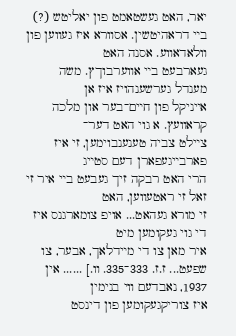יאר, האט געשטאמט פון יאליטש (?)
בײ דראהיטשין. אסװרא איז געװען פון װלאדאװע. אסנה האט
געארבעט בײ אװערבוךץ. משה מענדל גערשענהויז איז אן
אײניקל פון חײם־בער און מלכה קראװעץ. א גוי האט דער־
צײלט צביה טענענבוימען, זי איז פארבײגעפארן דעם סטײג
הרי האט רבקה זיך געבעט בײ איר זי זאל זי ראטעװען, האט
זי מורא געהאט... אויפ צומארגנס איז די גוי געקומען מיט
איר מאן צו די מײדלאך, אבער, צו שפעט... ז.ז. 333־335. װ.] ...... אין 1937, נאבדעם װי בנימין
איז צוריקגעקומען פון דינסט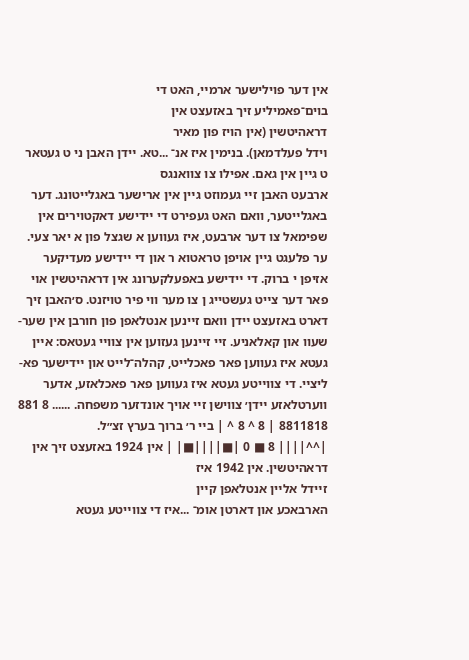אין דער פוילישער ארמײ, האט די
בוים־פאמיליע זיך באזעצט אין
דראהיטשין (אין הויז פון מאיר
ױדל פעלדמאן). בנימין איז אנ־ ...טא. ײדן האבן ני ט געטאר ט גײן אין גאם. אפילו צו צװאנגס
ארבעט האבן זײ געמוזט גײן אין ארישער באגלײטונג. דער
באגלײטער, װאם האט געפירט די ײדישע דאקטוירים אין
שפימאל צו דער ארבעט, איז געװען א שגצל פון א יאר צעי.
ער פלעגט גײן אויפן טראטוא ר און די ײדישע מעדיקער
אזיפן י ברוק. די ײדישע באפעלקערונג אין דראהיטשין אױ
פאר דער צײט געשטייג ן צו מער װי פיר טויזנט. ס׳האבן זיך
דארט באזעצט ײדן װאם זײנען אנטלאפן פון חורבן אין שער-
שעװ און קאלאניע. זײ זײנען געזוען אין צװײ געטאס: אײן
געטא איז געװען פאר פאכלײט, קהלה־לײט און ײדישער פא-
ליצײ. די צװײטע געטא איז געװען פאר פאכלאזע, אדער
װערטלאזע ײדן׳ צװישן זײ אויך אונדזער משפחה. ...... 8 881 8811818 | 8 ^ 8 ^ | בײ ר׳ ברוך בערץ זצ״ל.
|^^|||| 8 ■ 0 |■||||■| | אין 1924 באזעצט זיך אין
דראהיטשין. אין 1942 איז
זײדל אלײן אנטלאפן קײן
הארבאכע און דארטן אומ־ ...איז די צװײטע געטא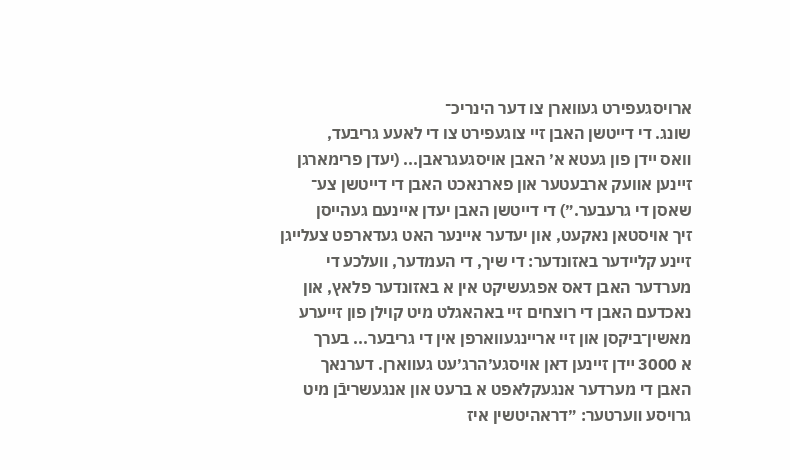ארויסגעפירט געװארן צו דער הינריכ־
שונג. די דײטשן האבן זײ צוגעפירט צו די לאעע גריבעד,
װאס ײדן פון געטא א׳ האבן אויסגעגראבן... (יעדן פרימארגן
זײנען אװעק ארבעטער און פארנאכט האבן די דײטשן צע־
שאסן די גרעבער.״) די דײטשן האבן יעדן אײנעם געהײסן
זיך אויסטאן נאקעט, און יעדער אײנער האט געדארפט צעלײגן
זײנע קלײדער באזונדער: די שיך, די העמדער, װעלכע די
מערדער האבן דאס אפגעשיקט אין א באזונדער פלאץ, און
נאכדעם האבן די רוצחים זײ באהאגלט מיט קוילן פון זײערע
מאשין־ביקסן און זײ ארײנגעװארפן אין די גריבער... בערך
א 3000 ײדן זײנען דאן אויסגע׳הרג׳עט געװארן. דערנאך
האבן די מערדער אנגעקלאפט א ברעט און אנגעשריבֿן מיט
גרויסע װערטער: ״דראהיטשין איז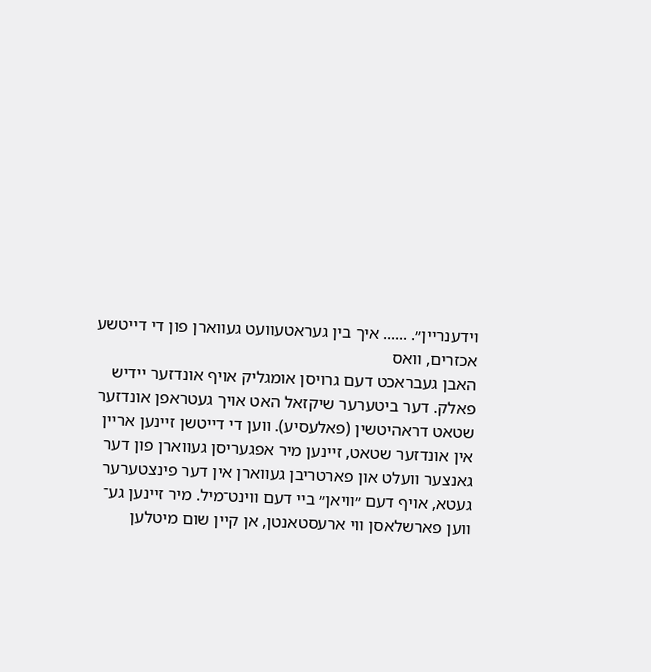ױדענרײן״. ...... איך בין געראטעװעט געװארן פון די דייטשע אכזרים, װאס
האבן געבראכט דעם גרויסן אומגליק אויף אונדזער יידיש
פאלק. דער ביטערער שיקזאל האט אויך געטראפן אונדזער
שטאט דראהיטשין (פאלעסיע). װען די דײטשן זײנען ארײן
אין אונדזער שטאט, זײנען מיר אפגעריסן געװארן פון דער
גאנצער װעלט און פארטריבן געװארן אין דער פינצטערער
געטא, אויף דעם ״װיאן״ בײ דעם װינט־מיל. מיר זײנען גע־
װען פארשלאסן װי ארעסטאנטן, אן קײן שום מיטלען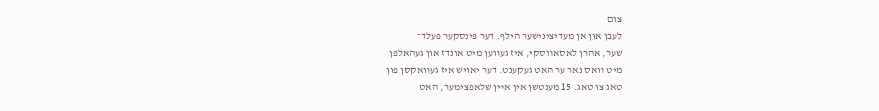צום
לעבן און אן מעדיצינישער הילף. דער פינסקער פעלד־
שער, אהרן לאסאװסקי, איז געװען מיט אונדז און געהאלפן
מיט װאס נאר ער האט געקענט. דער יאויש איז געװאקסן פון
טאג צו טאג. 15 מענטשן אין אײן שלאפצימער, האט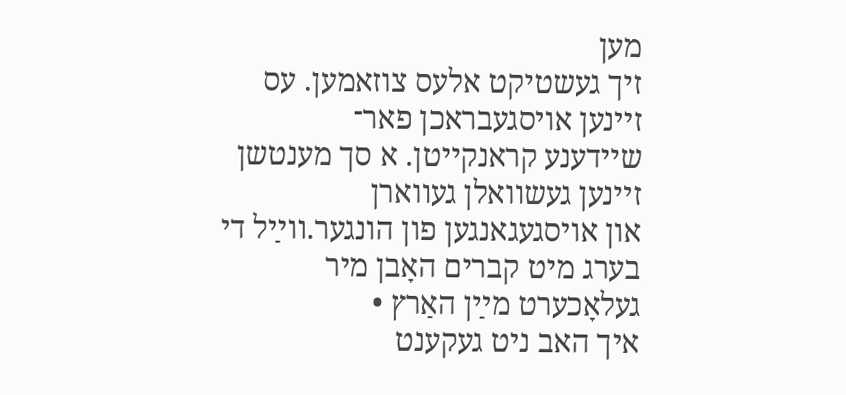מען
זיך געשטיקט אלעס צוזאמען. עס זײנען אויסגעבראכן פאר־
שײדענע קראנקײטן. א סך מענטשן זײנען געשװאלן געװארן
און אויסגעגאנגען פון הונגער.װײַל די בערג מיט קברים האָבן מיר געלאָכערט מײַן האַרץ •
איך האב ניט געקענט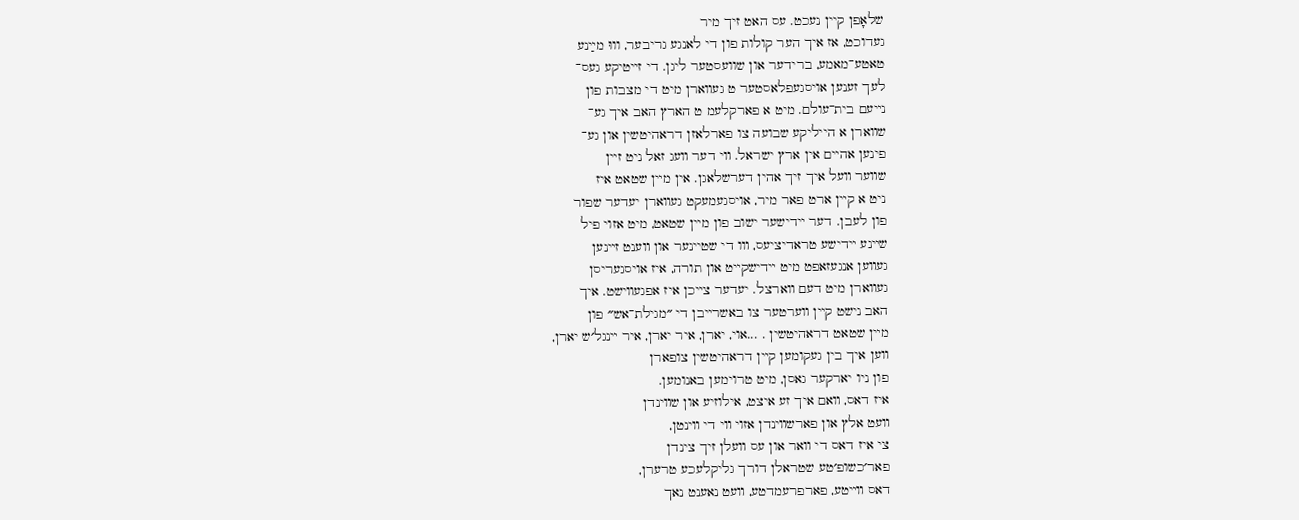שלאָפן קיין נעכט. עס האט זיך מיר
געדוכט, אז איך הער קולות פון די לאנגע גריבער, וווּ מײַנע
טאטע־מאמע, ברידער און שוועסטער ליגן. די זײטיקע געס־
לעך זענען אויסגעפלאסטער ט געװארן מיט די מצבות פון
נײעם בית־עולם. מיט א פארקלעמ ט הארץ האב איך גע־
שװארן א הייליקע שבועה צו פארלאזן דראהיטשין און גע־
פינען אהײם אין ארץ ישראל. װי דער װעג זאל ניט זײן
שװער װעל איך זיך אהין דערשלאגן. אין מײן שטאט איז
ניט א קײן ארט פאר מיר, אויסגעמעקט געװארן יעדער שפור
פון לעבן. דער ײדישער ישוב פון מײן שטאט, מיט אזוי פיל
שײנע ײדישע טראדיציעס, װו די שטיינער און װענט זײנען
געװען אנגעזאפט מיט ײדישקײט און תורה, איז אויסגעריסן
געװארן מיט דעם װארצל. יעדער צײכן איז אפגעװישט. איך
האב נישט קײן װערטער צו באשרײבן די ״מגילת־אש״ פון
מײן שטאט דראהיטשין . ...אוי, יארן, איר יארן, איר ײנגל׳ש יארן,
װען איך בין געקומען קײן דראהיטשין צופארן
פון ניו יארקער גאסן, מיט טרוימען באנומען.
איז דאס, װאם איך זע איצט, אילוזיע און שװינדן
װעט אלץ און פארשװינדן אזוי װי די װינטן,
צי איז דאס די װאר און עס װעלן זיך צינדן
פאר׳כשופ׳טע שטראלן דורך גליקלעכע טרערן,
דאס װײטע, פארפרעמדטע, װעט נאענט נאך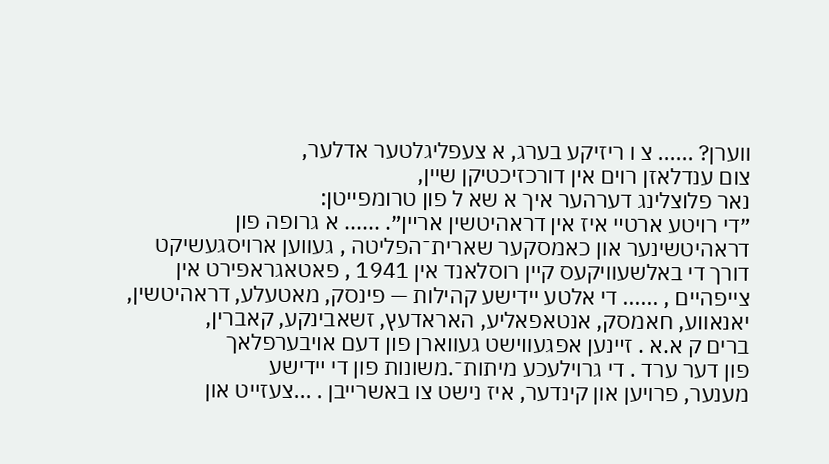װערן? ...... צ ו ריזיקע בערג, א צעפליגלטער אדלער,
צום ענדלאזן רוים אין דורכזיכטיקן שײן,
נאר פלוצלינג דערהער איך א שא ל פון טרומפײטן:
״די רויטע ארטײ איז אין דראהיטשין ארײן״. ...... א גרופה פון דראהיטשינער און כאמסקער שארית־הפליטה , געװען ארויסגעשיקט
דורך די באלשעװיקעס קײן רוסלאנד אין 1941 , פאטאגראפירט אין צײפהײם , ...... די אלטע ײדישע קהילות — פינסק, מאטעלע, דראהיטשין,
יאנאװע, חאמסק, אנטאפאליע, האראדעץ, זשאבינקע, קאברין,
ברים ק א.א . זײנען אפגעװישט געװארן פון דעם אויבערפלאך
פון דער ערד . די גרוילעכע מיתות־.משונות פון די ײדישע
מענער, פרויען און קינדער, איז נישט צו באשרײבן . ...צעזײט און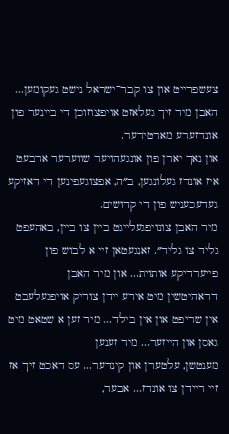צעשפרײט און צו קבר־ישראל נישט געקומען... האבן מיר זיך געלאזט אויפצוזוכן די בײנער פון אונדזערע מארטירער.
און נאך יארן פון אונגעהויער שווערער ארבעט איז אונדז געלונגען, ב״ה, אפצוגעפינען די דאזיקע געדעכעניש פון די קדושים.
מיר האבן צונויפגעלײגט בײן צו בײן, באהעפט גליד צו גליד״. זאנגעטאן זיי א לבוש פון פײערדיקע אותױת... און מיר האבן
דראהיטשין מיט אירע ײדן צוריק אויפגעלעבט אין שריפט און אין בילד... מיר זען א שטאט מיט גאסן און הײזער... מיר זענען
מענטשן, עלטערן און קינדער... עס דאכט זיך אז זיי רײדן צו אונדז... אבער,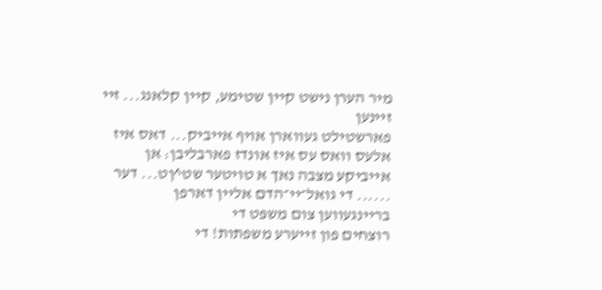מיר הערן נישט קײן שטימע, קײן קלאנג... זיי זײנען
פארשטילט געווארן אויף אײביק... דאס איז אלעס װאס עס איז אונדז פארבליבן: אן אײביקע מצבה נאך א טויטער שט^ןט... דער ...... די גואל־יי־הדם אלײן דארפן ברײנגעװען צום משפּט די
רוצחים פון זײערע משפתות! די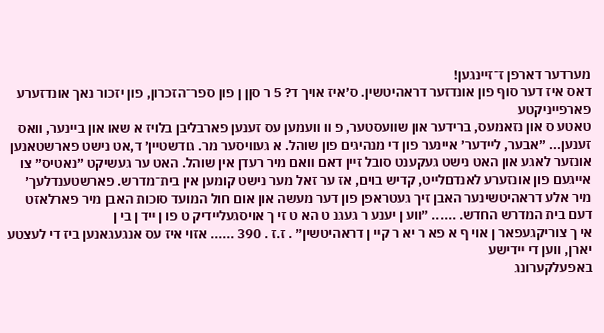מערדער דארפן ז־זײנגען!
דאס איז דער סוף פון אונדזער דראהיטשין. ס׳איז אויך ד? 5 ר סןן ן פון ספר־הזכרון, פון יזכור נאך אונדזערע פארפײניקטע
טאטע ס און נזאמעס, ברידער און שװעסטער, פ װ װעמען עס זענען פארבליבן בלויז א שאו און בײנער, װאס זענען... ״אבער, לײדער׳ איינער פון די מנהיגים פון שוהל. א געװיסער מר. גודשטײן׳ ד,אט נישט פארשטאנען אונזער לאגע און האט נישט געקענט סובל זײן דאם װאם מיר רעדן אין שוהל. האט ער געשיקט ״נאטיס״ צו אײגעם פון אונזערע לאנדםלײט, קדיש בוים, אז ער זאל מער נישט קומען אין בית־מדרש. פארשטענדלעך׳ מיר אלע דראהיטשינער האבן זיך געטראפן פון דער מעשה און אום חול המועד סוכות האבן מיר פארלאזט דעם בית המדרש החדש. ...... ״װע ן יענע ר געגנ ט הא ט זי ך אויסגעלײדיק ט פו ן ײד ן בי ן
אי ך צוריקגעפאר ן אוי ף א פא ר יא ר קײ ן דראהיטשין״ . ז.ז . 390 ...... אזוי איז עס אנגעגאנען ביז די לעצטע יארן, װען די ײדישע
באפעלקערונג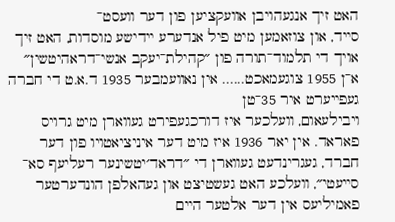האט זיך אנגעהויבן אװעקציען פון דער װעסט־
סײד, און צוזאמען מיט פיל אנדערע ײדישע מוסדות, האט זיך
אויך די תלמוד־תורה פון ״קהילת־יעקב אנשי־דראהיטשין״
א־ן 1955 צוגעמאכט...... אין נאװעמבער 1935 ד.א.ט די חברה געפײערט איר 35־טן
ױבילעאום, װעלכער איז דורכגעפירט געװארן מיט גרויס
פאראד. אין יאר 1936 איז מיט דער איניציאטױו פון דער
חברד, געגרינדעט געװארן די ״דראד׳יטשינער רעליעף סא־
סײעטי״, װעלכע האט געשטיצט און געהאלפן הונדערטער
פאמיליעס אין דער אלטער הײם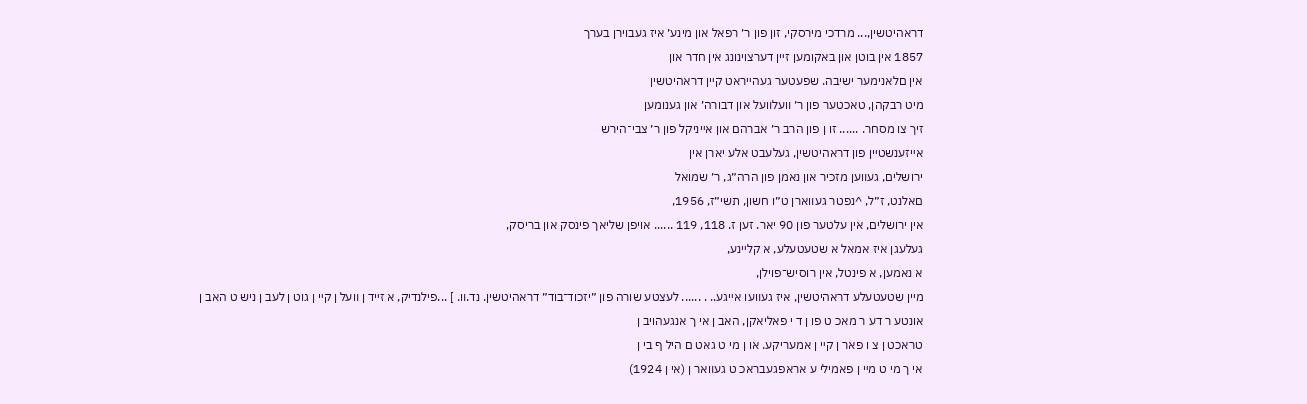דראהיטשין,... מרדכי מירסקי, זון פון ר׳ רפאל און מינע׳ איז געבוירן בערך
1857 אין בוטן און באקומען זײן דערצױנונג אין חדר און
אין םלאנימער ישיבה. שפעטער געהײראט קײן דראהיטשין
מיט רבקהן, טאכטער פון ר׳ װעלװעל און דבורה׳ און גענומען
זיך צו מסחר. ...... זו ן פון הרב ר׳ אברהם און אײניקל פון ר׳ צבי־הירש
אײזענשטײן פון דראהיטשין, געלעבט אלע יארן אין
ירושלים, געװען מזכיר און נאמן פון הרה״ג, ר׳ שמואל
םאלנט, ז״ל, ^נפטר געװארן ט״ו חשון, תשי״ז, 1956,
אין ירושלים, אין עלטער פון 90 יאר. זען ז. 118, 119 ...... אויפן שליאך פינסק און בריסק,
געלעגן איז אמאל א שטעטעלע, א קלײנע,
א נאמען, א פינטל, אין רוסיש־פוילן,
מײן שטעטעלע דראהיטשין, איז געװעו אײגע.. . ...... לעצטע שורה פון ״יזכוד־בוד״ דראהיטשין. נד.װ. ] ...פילנדיק, א זײד ן װעל ן קײ ן גוט ן לעב ן ניש ט האב ן
אונטע ר דע ר מאכ ט פו ן ד י פאליאקן, האב ן אי ך אנגעהויב ן
טראכט ן צ ו פאר ן קײ ן אמעריקע. או ן מי ט גאט ם היל ף בי ן
אי ך מי ט מײ ן פאמילי ע אראפגעבראכ ט געװאר ן (אי ן 1924)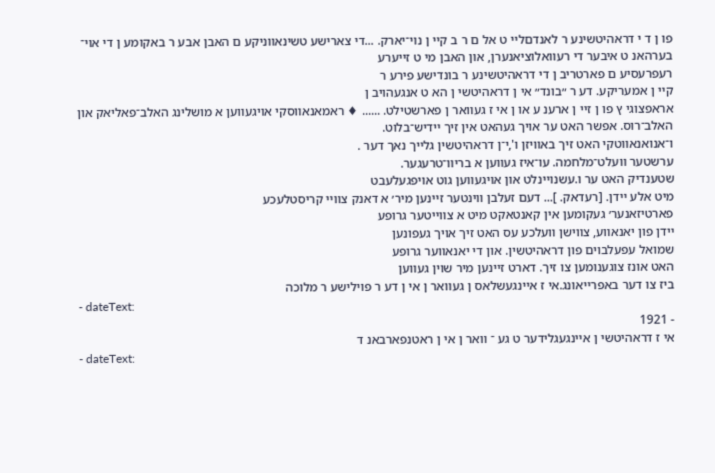פו ן ד י דראהיטשינע ר לאנדםלײ ט אל ם ר ב קײ ן נױ־יארק. ...די צארישע טשינאװניקע ם האבן אבע ר באקומע ן די אוי־
בערהאנ ט איבער די רעװאלוציאנערן, און האבן מי ט זייערע
רעפרעסיע ם פארטריב ן די דראהיטשינע ר בונדישע פירע ר
קײ ן אמעריקע. דע ר ״בונד״ אי ן דראהיטשי ן הא ט אנגעהויב ן
אראפצוגי ץ פו ן זײ ן ארענ ע או ן אי ז געװאר ן פארשטילט. ...... ♦ ראמאנאװסקי אױגעװען א מושלינג האלב־פאליאק און
האלב־רוס. אפשר האט ער אויך געהאט אין זיך ײדיש־בלוט.
ו־אנואנאװטקי האט זיך באװיזן ו',י־ן דראהיטשין גלײך נאך דער .
ערשטער װעלט־מלחמה. עו־איז געװען א בריװ־טרעגער.
שטענדיק האט ער ו.עשנוײנלט און אױגעװען גוט אויפגעלעבט
מיט אלע ײדן. [רעדאק. ]... דעם זעלבן װינטער זײנען מיר׳ א דאנק צװײ קריסטלעכע
פארטיזאנער׳ געקומען אין קאנטאקט מיט א צװײטער גרופע
ײדן פון יאנאװע, צװישן װעלכע עס האט זיך אויך געפונען
שמואל עפעלבוים פון דראהיטשין. און די יאנאװער גרופע
האט אונז צוגענומען צו זיך. דארט זײנען מיר שוין געװען
ביז צו דער באפרײאונג.אי ז אײנגעשלאס ן געװאר ן אי ן דע ר פוילישע ר מלוכה
- dateText:
- 1921
אי ז דראהיטשי ן אײנגעגלידער ט גע ־ װאר ן אי ן ראטנפארבאנ ד
- dateText: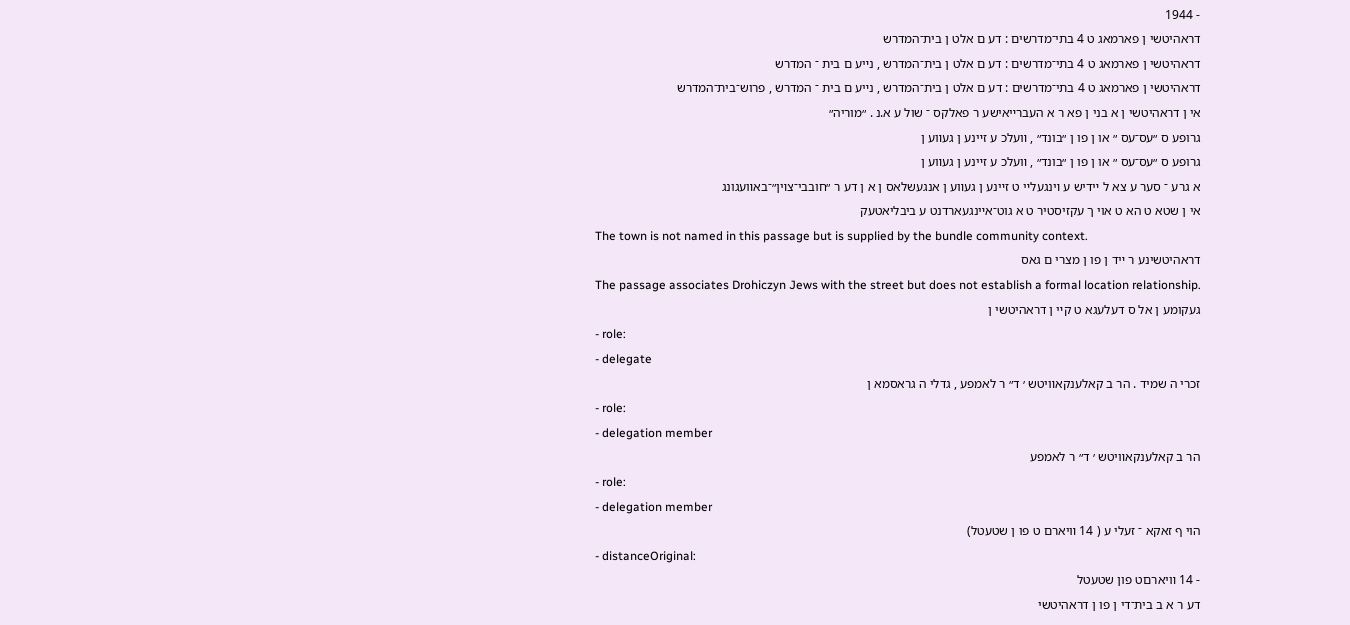- 1944
דראהיטשי ן פארמאג ט 4 בתי־מדרשים : דע ם אלט ן בית־המדרש
דראהיטשי ן פארמאג ט 4 בתי־מדרשים : דע ם אלט ן בית־המדרש , נײע ם בית ־ המדרש
דראהיטשי ן פארמאג ט 4 בתי־מדרשים : דע ם אלט ן בית־המדרש , נײע ם בית ־ המדרש , פרוש־בית־המדרש
אי ן דראהיטשי ן א בני ן פא ר א העברײאישע ר פאלקס ־ שול ע א.נ . ״מוריה״
גרופע ס ״עס־עס ״ או ן פו ן ״בונד״ , װעלכ ע זײנע ן געװע ן
גרופע ס ״עס־עס ״ או ן פו ן ״בונד״ , װעלכ ע זײנע ן געװע ן
א גרע ־ סער ע צא ל ײדיש ע ױנגעלײ ט זײנע ן געװע ן אנגעשלאס ן א ן דע ר ״חובבי־צױן״־באװעגונג
אי ן שטא ט הא ט אוי ך עקזיסטיר ט א גוט־אײנגעארדנט ע ביבליאטעק
The town is not named in this passage but is supplied by the bundle community context.
דראהיטשינע ר ײד ן פו ן מצרי ם גאס
The passage associates Drohiczyn Jews with the street but does not establish a formal location relationship.
געקומע ן אל ס דעלעגא ט קײ ן דראהיטשי ן
- role:
- delegate
זכרי ה שמיד . הר ב קאלענקאװיטש ׳ ד״ ר לאמפע , גדלי ה גראסמא ן
- role:
- delegation member
הר ב קאלענקאװיטש ׳ ד״ ר לאמפע
- role:
- delegation member
הוי ף זאקא ־ זעלי ע ( 14 װיארם ט פו ן שטעטל)
- distanceOriginal:
- 14 װיארםט פון שטעטל
דע ר א ב בית־די ן פו ן דראהיטשי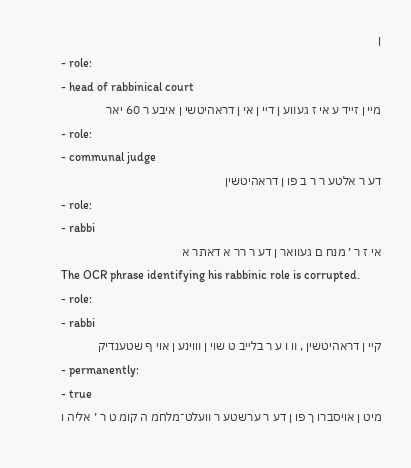ן
- role:
- head of rabbinical court
מײ ן זײד ע אי ז געװע ן דײ ן אי ן דראהיטשי ן איבע ר 60 יאר
- role:
- communal judge
דע ר אלטע ר ר ב פו ן דראהיטשין
- role:
- rabbi
אי ז ר ׳ מנח ם געװאר ן דע ר רר א דאתר א
The OCR phrase identifying his rabbinic role is corrupted.
- role:
- rabbi
קײ ן דראהיטשין , װ ו ע ר בלײב ט שוי ן װוינע ן אוי ף שטענדיק
- permanently:
- true
מיט ן אויסברו ך פו ן דע ר ערשטע ר װעלט־מלחמ ה קומ ט ר ׳ אליה ו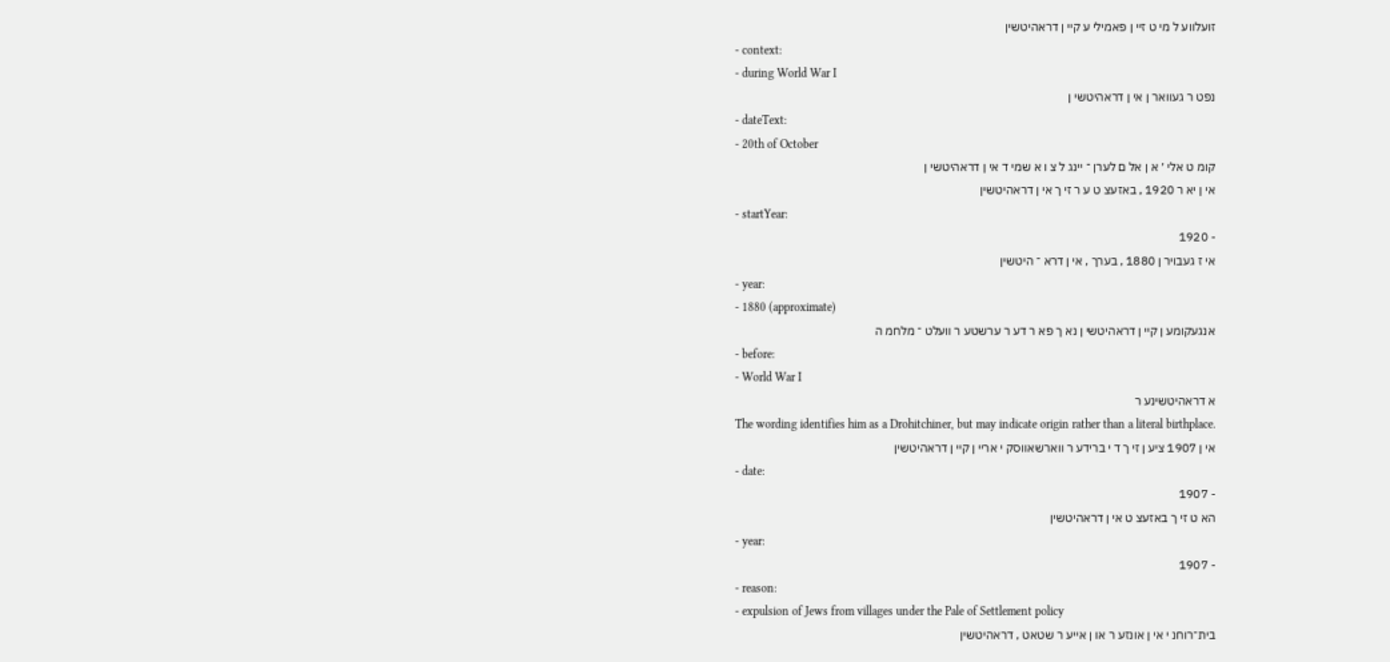זועלװע ל מי ט זײ ן פאמילי ע קײ ן דראהיטשין
- context:
- during World War I
נפט ר געװאר ן אי ן דראהיטשי ן
- dateText:
- 20th of October
קומ ט אלי ׳ א ן אל ם לערן ־ ײנג ל צ ו א שמי ד אי ן דראהיטשי ן
אי ן יא ר 1920 , באזעצ ט ע ר זי ך אי ן דראהיטשין
- startYear:
- 1920
אי ז געבויר ן 1880 , בערך , אי ן דרא ־ היטשין
- year:
- 1880 (approximate)
אנגעקומע ן קײ ן דראהיטשי ן נא ך פא ר דע ר ערשטע ר װעלט ־ מלחמ ה
- before:
- World War I
א דראהיטשינע ר
The wording identifies him as a Drohitchiner, but may indicate origin rather than a literal birthplace.
אי ן 1907 ציע ן זי ך ד י ברידע ר װארשאװסק י ארײ ן קײ ן דראהיטשין
- date:
- 1907
הא ט זי ך באזעצ ט אי ן דראהיטשין
- year:
- 1907
- reason:
- expulsion of Jews from villages under the Pale of Settlement policy
בית־רוחנ י אי ן אונזע ר או ן אײע ר שטאט , דראהיטשין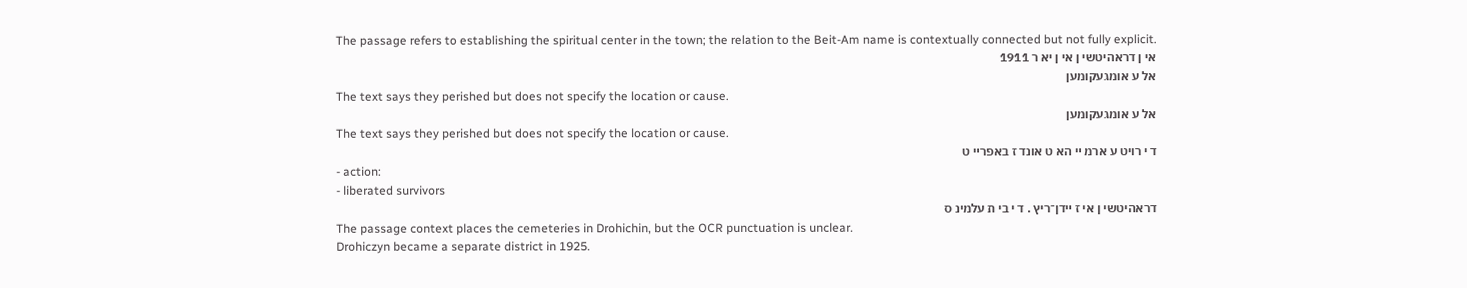The passage refers to establishing the spiritual center in the town; the relation to the Beit-Am name is contextually connected but not fully explicit.
אי ן דראהיטשי ן אי ן יא ר 1911
אל ע אומגעקומען
The text says they perished but does not specify the location or cause.
אל ע אומגעקומען
The text says they perished but does not specify the location or cause.
ד י רויט ע ארמ ײ הא ט אונד ז באפרײ ט
- action:
- liberated survivors
דראהיטשי ן אי ז ײדן־ריץ . ד י בי ת עלמינ ס
The passage context places the cemeteries in Drohichin, but the OCR punctuation is unclear.
Drohiczyn became a separate district in 1925.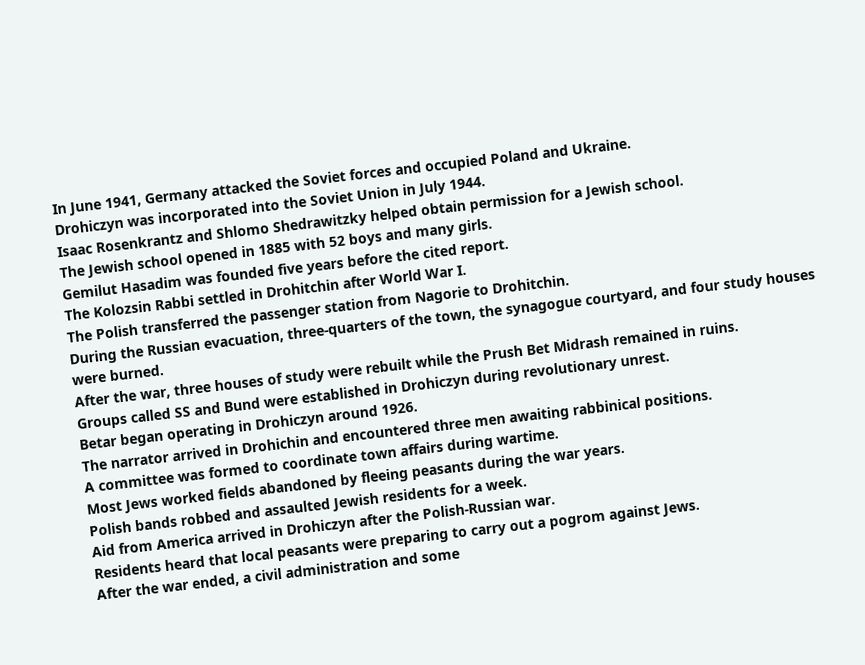In June 1941, Germany attacked the Soviet forces and occupied Poland and Ukraine.
Drohiczyn was incorporated into the Soviet Union in July 1944.
Isaac Rosenkrantz and Shlomo Shedrawitzky helped obtain permission for a Jewish school.
The Jewish school opened in 1885 with 52 boys and many girls.
Gemilut Hasadim was founded five years before the cited report.
The Kolozsin Rabbi settled in Drohitchin after World War I.
The Polish transferred the passenger station from Nagorie to Drohitchin.
During the Russian evacuation, three-quarters of the town, the synagogue courtyard, and four study houses were burned.
After the war, three houses of study were rebuilt while the Prush Bet Midrash remained in ruins.
Groups called SS and Bund were established in Drohiczyn during revolutionary unrest.
Betar began operating in Drohiczyn around 1926.
The narrator arrived in Drohichin and encountered three men awaiting rabbinical positions.
A committee was formed to coordinate town affairs during wartime.
Most Jews worked fields abandoned by fleeing peasants during the war years.
Polish bands robbed and assaulted Jewish residents for a week.
Aid from America arrived in Drohiczyn after the Polish-Russian war.
Residents heard that local peasants were preparing to carry out a pogrom against Jews.
After the war ended, a civil administration and some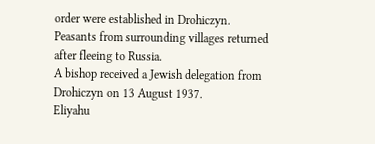order were established in Drohiczyn.
Peasants from surrounding villages returned after fleeing to Russia.
A bishop received a Jewish delegation from Drohiczyn on 13 August 1937.
Eliyahu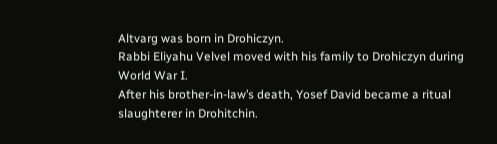Altvarg was born in Drohiczyn.
Rabbi Eliyahu Velvel moved with his family to Drohiczyn during World War I.
After his brother-in-law’s death, Yosef David became a ritual slaughterer in Drohitchin.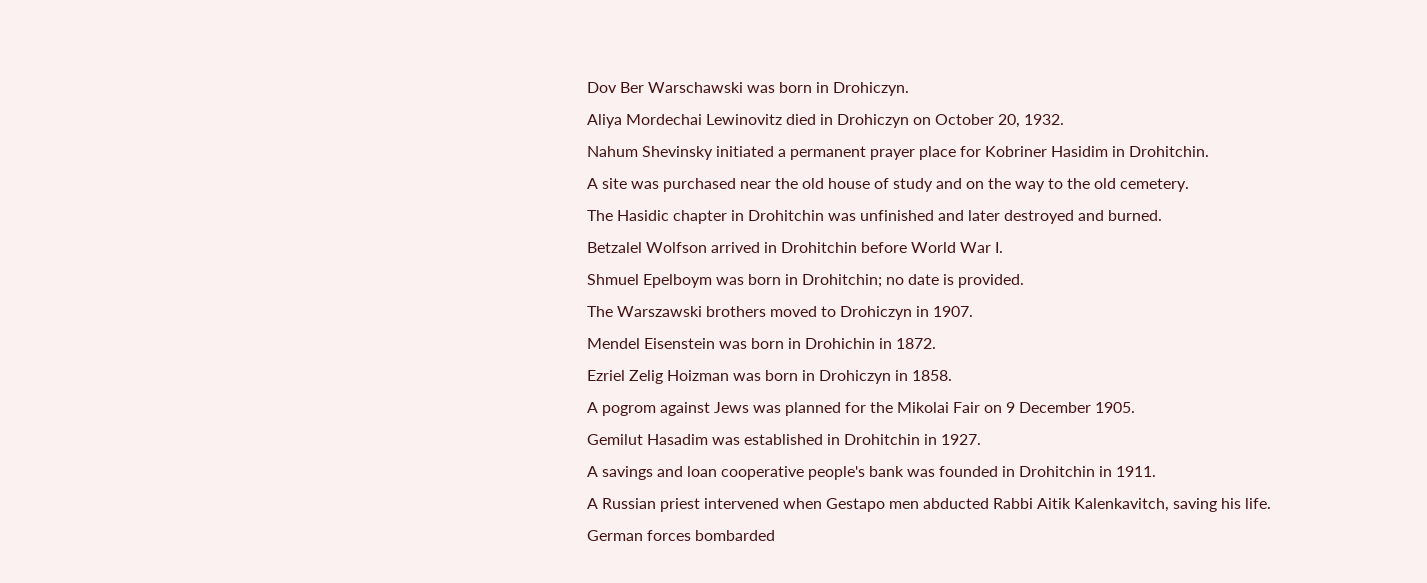Dov Ber Warschawski was born in Drohiczyn.
Aliya Mordechai Lewinovitz died in Drohiczyn on October 20, 1932.
Nahum Shevinsky initiated a permanent prayer place for Kobriner Hasidim in Drohitchin.
A site was purchased near the old house of study and on the way to the old cemetery.
The Hasidic chapter in Drohitchin was unfinished and later destroyed and burned.
Betzalel Wolfson arrived in Drohitchin before World War I.
Shmuel Epelboym was born in Drohitchin; no date is provided.
The Warszawski brothers moved to Drohiczyn in 1907.
Mendel Eisenstein was born in Drohichin in 1872.
Ezriel Zelig Hoizman was born in Drohiczyn in 1858.
A pogrom against Jews was planned for the Mikolai Fair on 9 December 1905.
Gemilut Hasadim was established in Drohitchin in 1927.
A savings and loan cooperative people's bank was founded in Drohitchin in 1911.
A Russian priest intervened when Gestapo men abducted Rabbi Aitik Kalenkavitch, saving his life.
German forces bombarded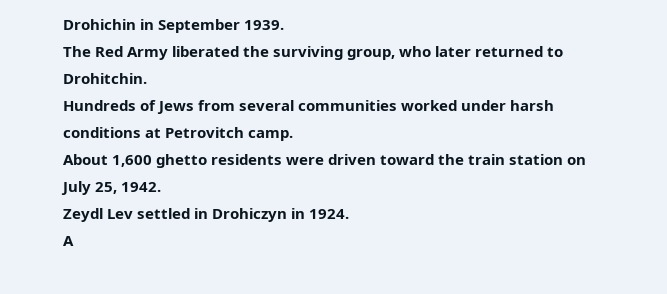Drohichin in September 1939.
The Red Army liberated the surviving group, who later returned to Drohitchin.
Hundreds of Jews from several communities worked under harsh conditions at Petrovitch camp.
About 1,600 ghetto residents were driven toward the train station on July 25, 1942.
Zeydl Lev settled in Drohiczyn in 1924.
A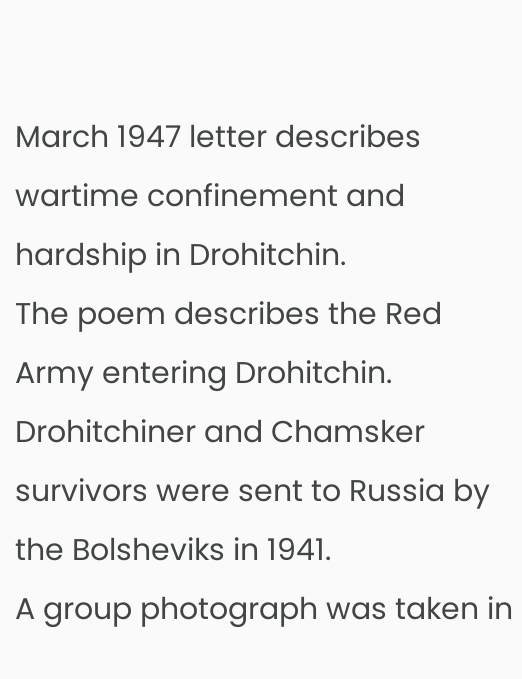March 1947 letter describes wartime confinement and hardship in Drohitchin.
The poem describes the Red Army entering Drohitchin.
Drohitchiner and Chamsker survivors were sent to Russia by the Bolsheviks in 1941.
A group photograph was taken in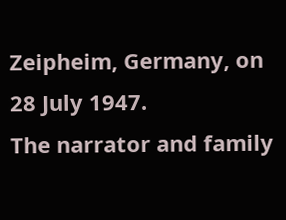Zeipheim, Germany, on 28 July 1947.
The narrator and family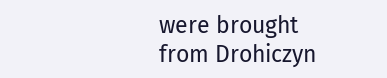were brought from Drohiczyn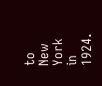to New York in 1924.